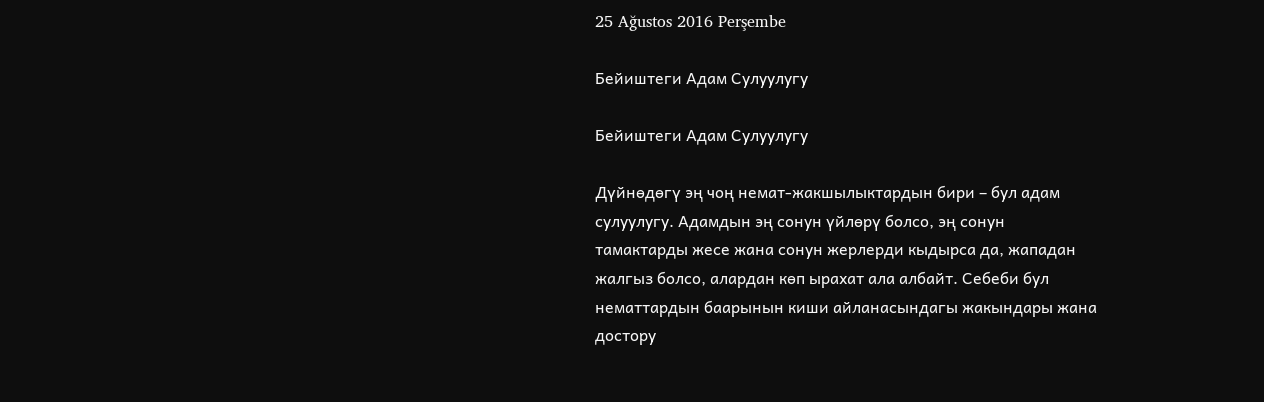25 Ağustos 2016 Perşembe

Бейиштеги Aдам Cулуулугу

Бейиштеги Aдам Cулуулугу

Дүйнөдөгү эң чоң немат-жакшылыктардын бири – бул адам сулуулугу. Адамдын эң сонун үйлөрү болсо, эң сонун тамактарды жесе жана сонун жерлерди кыдырса да, жападан жалгыз болсо, алардан көп ырахат ала албайт. Себеби бул нематтардын баарынын киши айланасындагы жакындары жана достору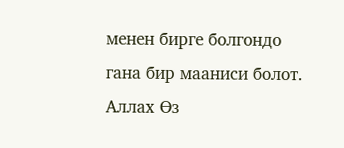менен бирге болгондо гана бир мааниси болот. Аллах Өз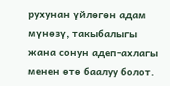рухунан үйлөгөн адам мүнөзү, такыбалыгы жана сонун адеп-ахлагы менен өтө баалуу болот.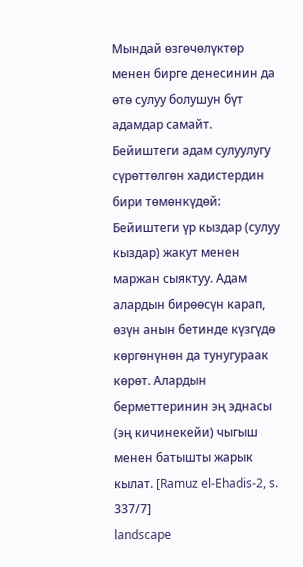Мындай өзгөчөлүктөр менен бирге денесинин да өтө сулуу болушун бүт адамдар самайт.
Бейиштеги адам сулуулугу сүрөттөлгөн хадистердин бири төмөнкүдөй:
Бейиштеги үр кыздар (сулуу кыздар) жакут менен маржан сыяктуу. Адам алардын бирөөсүн карап, өзүн анын бетинде күзгүдө көргөнүнөн да тунугураак көрөт. Алардын берметтеринин эң эднасы (эң кичинекейи) чыгыш менен батышты жарык кылат. [Ramuz el-Ehadis-2, s. 337/7]
landscape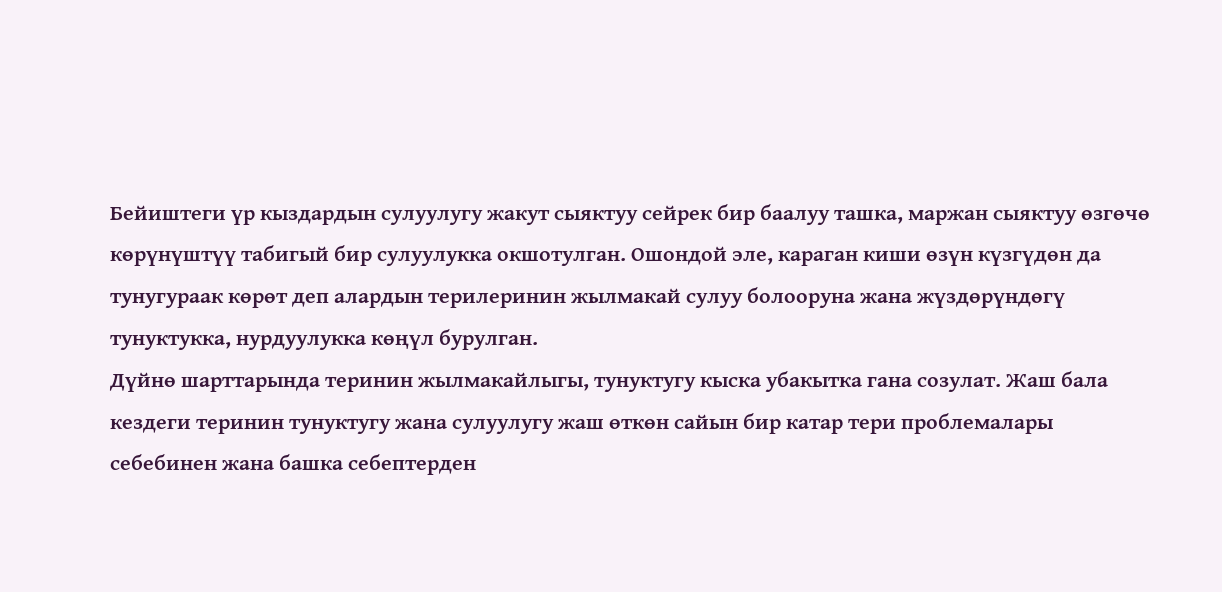Бейиштеги үр кыздардын сулуулугу жакут сыяктуу сейрек бир баалуу ташка, маржан сыяктуу өзгөчө көрүнүштүү табигый бир сулуулукка окшотулган. Ошондой эле, караган киши өзүн күзгүдөн да тунугураак көрөт деп алардын терилеринин жылмакай сулуу болооруна жана жүздөрүндөгү тунуктукка, нурдуулукка көңүл бурулган.
Дүйнө шарттарында теринин жылмакайлыгы, тунуктугу кыска убакытка гана созулат. Жаш бала кездеги теринин тунуктугу жана сулуулугу жаш өткөн сайын бир катар тери проблемалары себебинен жана башка себептерден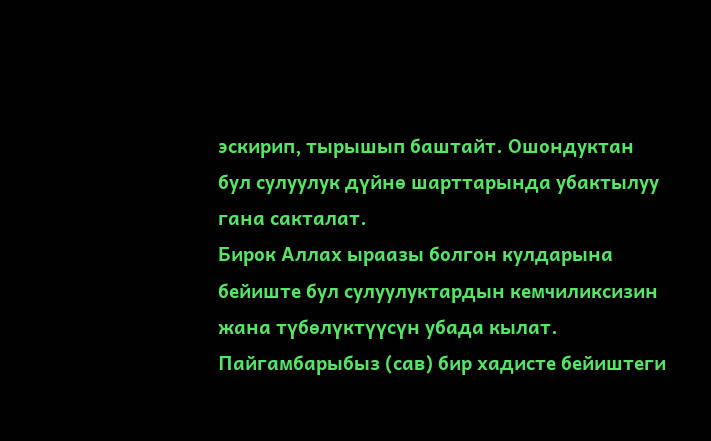эскирип, тырышып баштайт. Ошондуктан бул сулуулук дүйнө шарттарында убактылуу гана сакталат.
Бирок Аллах ыраазы болгон кулдарына бейиште бул сулуулуктардын кемчиликсизин жана түбөлүктүүсүн убада кылат. Пайгамбарыбыз (сав) бир хадисте бейиштеги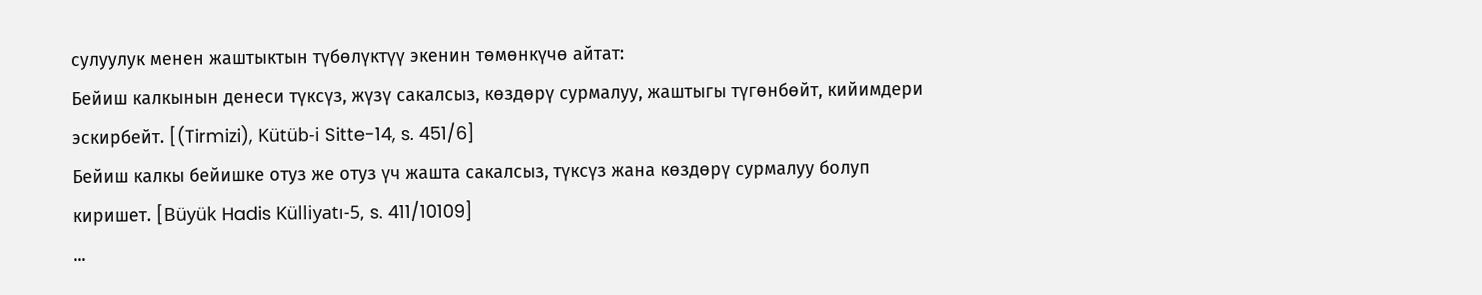сулуулук менен жаштыктын түбөлүктүү экенин төмөнкүчө айтат:
Бейиш калкынын денеси түксүз, жүзү сакалсыз, көздөрү сурмалуу, жаштыгы түгөнбөйт, кийимдери эскирбейт. [(Tirmizi), Kütüb-i Sitte-14, s. 451/6]
Бейиш калкы бейишке отуз же отуз үч жашта сакалсыз, түксүз жана көздөрү сурмалуу болуп киришет. [Büyük Hadis Külliyatı-5, s. 411/10109]
...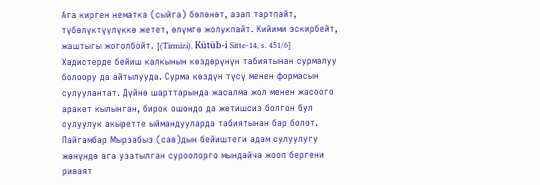Ага кирген нематка (сыйга) бөлөнөт, азап тартпайт, түбөлүктүүлүккө жетет, өлүмгө жолукпайт. Кийими эскирбейт, жаштыгы жоголбойт. [(Tirmizi), Kütüb-i Sitte-14, s. 451/6]
Хадистерде бейиш калкынын көздөрүнүн табиятынан сурмалуу болоору да айтылууда. Сурма көздүн түсү менен формасын сулуулантат. Дүйнө шарттарында жасалма жол менен жасоого аракет кылынган, бирок ошондо да жетишсиз болгон бул сулуулук акыретте ыймандууларда табиятынан бар болот.
Пайгамбар Мырзабыз (сав)дын бейиштеги адам сулуулугу жөнүндө ага узатылган суроолорго мындайча жооп бергени риваят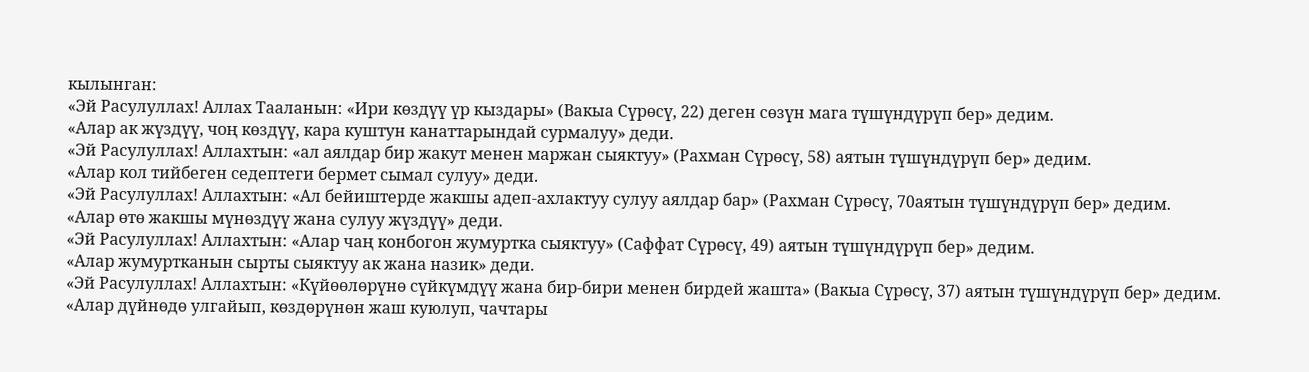кылынган:
«Эй Расулуллах! Аллах Тааланын: «Ири көздүү үр кыздары» (Вакыа Сүрөсү, 22) деген сөзүн мага түшүндүрүп бер» дедим.
«Алар ак жүздүү, чоң көздүү, кара куштун канаттарындай сурмалуу» деди.
«Эй Расулуллах! Аллахтын: «ал аялдар бир жакут менен маржан сыяктуу» (Рахман Сүрөсү, 58) аятын түшүндүрүп бер» дедим.
«Алар кол тийбеген седептеги бермет сымал сулуу» деди.
«Эй Расулуллах! Аллахтын: «Ал бейиштерде жакшы адеп-ахлактуу сулуу аялдар бар» (Рахман Сүрөсү, 70аятын түшүндүрүп бер» дедим.
«Алар өтө жакшы мүнөздүү жана сулуу жүздүү» деди.
«Эй Расулуллах! Аллахтын: «Алар чаң конбогон жумуртка сыяктуу» (Саффат Сүрөсү, 49) аятын түшүндүрүп бер» дедим.
«Алар жумуртканын сырты сыяктуу ак жана назик» деди.
«Эй Расулуллах! Аллахтын: «Күйөөлөрүнө сүйкүмдүү жана бир-бири менен бирдей жашта» (Вакыа Сүрөсү, 37) аятын түшүндүрүп бер» дедим.
«Алар дүйнөдө улгайып, көздөрүнөн жаш куюлуп, чачтары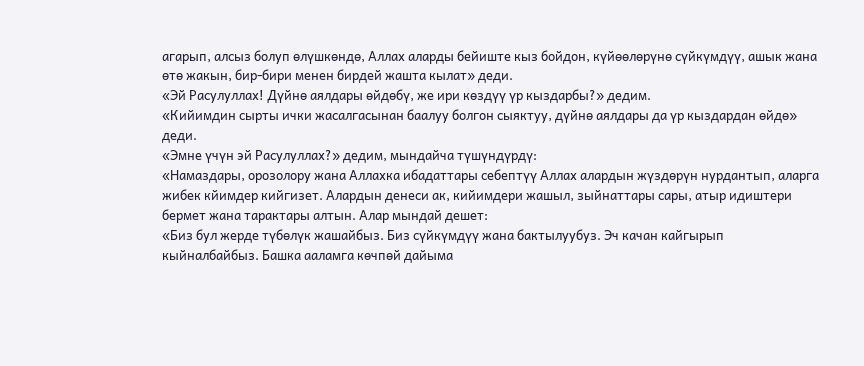агарып, алсыз болуп өлүшкөндө, Аллах аларды бейиште кыз бойдон, күйөөлөрүнө сүйкүмдүү, ашык жана өтө жакын, бир-бири менен бирдей жашта кылат» деди.
«Эй Расулуллах! Дүйнө аялдары өйдөбү, же ири көздүү үр кыздарбы?» дедим.
«Кийимдин сырты ички жасалгасынан баалуу болгон сыяктуу, дүйнө аялдары да үр кыздардан өйдө» деди.
«Эмне үчүн эй Расулуллах?» дедим, мындайча түшүндүрдү:
«Намаздары, орозолору жана Аллахка ибадаттары себептүү Аллах алардын жүздөрүн нурдантып, аларга жибек кйимдер кийгизет. Алардын денеси ак, кийимдери жашыл, зыйнаттары сары, атыр идиштери бермет жана тарактары алтын. Алар мындай дешет:
«Биз бул жерде түбөлүк жашайбыз. Биз сүйкүмдүү жана бактылуубуз. Эч качан кайгырып кыйналбайбыз. Башка ааламга көчпөй дайыма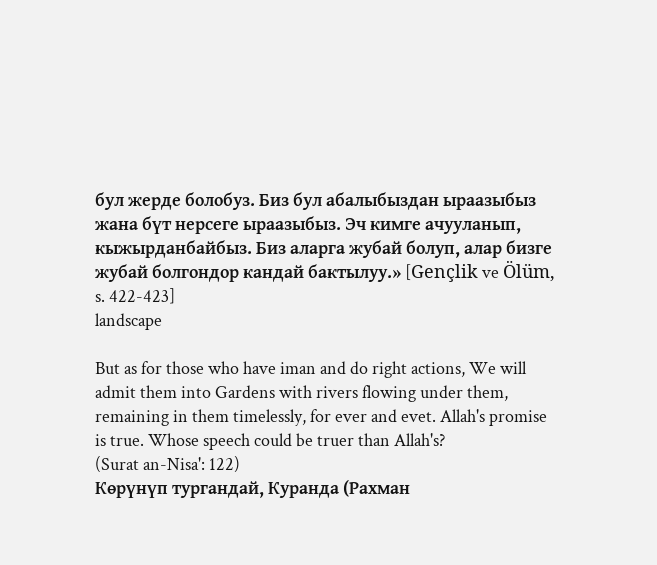бул жерде болобуз. Биз бул абалыбыздан ыраазыбыз жана бүт нерсеге ыраазыбыз. Эч кимге ачууланып, кыжырданбайбыз. Биз аларга жубай болуп, алар бизге жубай болгондор кандай бактылуу.» [Gençlik ve Ölüm, s. 422-423]
landscape

But as for those who have iman and do right actions, We will admit them into Gardens with rivers flowing under them, remaining in them timelessly, for ever and evet. Allah's promise is true. Whose speech could be truer than Allah's?
(Surat an-Nisa': 122)
Көрүнүп тургандай, Куранда (Рахман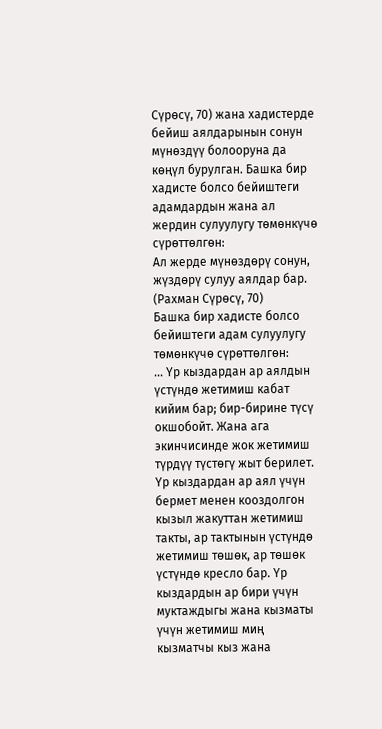Сүрөсү, 70) жана хадистерде бейиш аялдарынын сонун мүнөздүү болооруна да көңүл бурулган. Башка бир хадисте болсо бейиштеги адамдардын жана ал жердин сулуулугу төмөнкүчө сүрөттөлгөн:
Ал жерде мүнөздөрү сонун, жүздөрү сулуу аялдар бар. (Рахман Сүрөсү, 70)
Башка бир хадисте болсо бейиштеги адам сулуулугу төмөнкүчө сүрөттөлгөн:
... Үр кыздардан ар аялдын үстүндө жетимиш кабат кийим бар; бир-бирине түсү окшобойт. Жана ага экинчисинде жок жетимиш түрдүү түстөгү жыт берилет. Үр кыздардан ар аял үчүн бермет менен кооздолгон кызыл жакуттан жетимиш такты, ар тактынын үстүндө жетимиш төшөк, ар төшөк үстүндө кресло бар. Үр кыздардын ар бири үчүн муктаждыгы жана кызматы үчүн жетимиш миң кызматчы кыз жана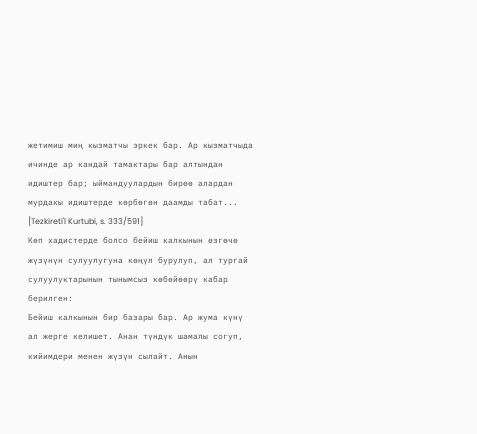жетимиш миң кызматчы эркек бар. Ар кызматчыда ичинде ар кандай тамактары бар алтындан идиштер бар; ыймандуулардын бирөө алардан мурдакы идиштерде көрбөгөн даамды табат... [Tezkireti'l Kurtubi, s. 333/591]
Көп хадистерде болсо бейиш калкынын өзгөчө жүзүнүн сулуулугуна көңүл бурулуп, ал тургай сулуулуктарынын тынымсыз көбөйөөрү кабар берилген:
Бейиш калкынын бир базары бар. Ар жума күнү ал жерге келишет. Анан түндүк шамалы согуп, кийимдери менен жүзүн сылайт. Анын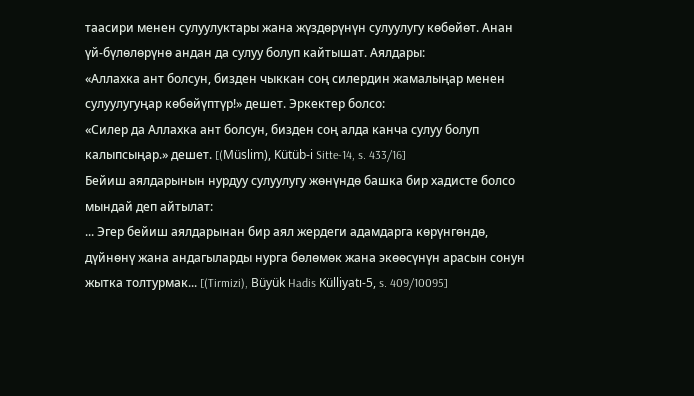таасири менен сулуулуктары жана жүздөрүнүн сулуулугу көбөйөт. Анан үй-бүлөлөрүнө андан да сулуу болуп кайтышат. Аялдары:
«Аллахка ант болсун, бизден чыккан соң силердин жамалыңар менен сулуулугуңар көбөйүптүр!» дешет. Эркектер болсо:
«Силер да Аллахка ант болсун, бизден соң алда канча сулуу болуп калыпсыңар.» дешет. [(Müslim), Kütüb-i Sitte-14, s. 433/16]
Бейиш аялдарынын нурдуу сулуулугу жөнүндө башка бир хадисте болсо мындай деп айтылат:
... Эгер бейиш аялдарынан бир аял жердеги адамдарга көрүнгөндө, дүйнөнү жана андагыларды нурга бөлөмөк жана экөөсүнүн арасын сонун жытка толтурмак... [(Tirmizi), Büyük Hadis Külliyatı-5, s. 409/10095]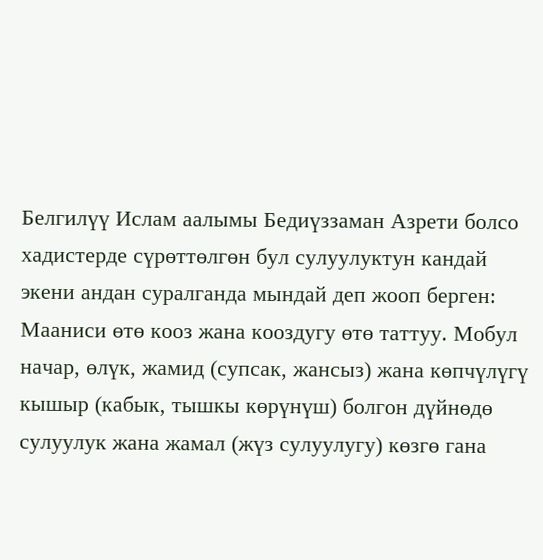Белгилүү Ислам аалымы Бедиүззаман Азрети болсо хадистерде сүрөттөлгөн бул сулуулуктун кандай экени андан суралганда мындай деп жооп берген:
Мааниси өтө кооз жана кооздугу өтө таттуу. Мобул начар, өлүк, жамид (супсак, жансыз) жана көпчүлүгү кышыр (кабык, тышкы көрүнүш) болгон дүйнөдө сулуулук жана жамал (жүз сулуулугу) көзгө гана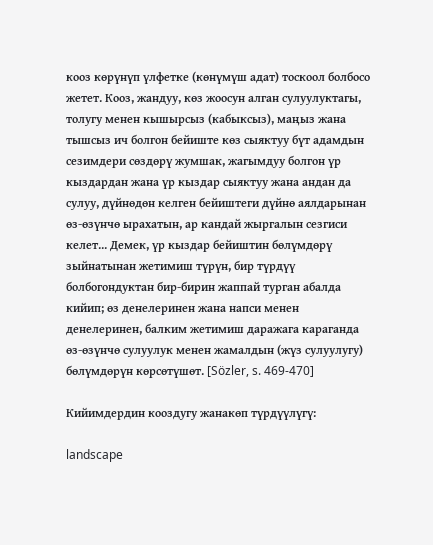кооз көрүнүп үлфетке (көнүмүш адат) тоскоол болбосо жетет. Кооз, жандуу, көз жоосун алган сулуулуктагы, толугу менен кышырсыз (кабыксыз), маңыз жана тышсыз ич болгон бейиште көз сыяктуу бүт адамдын сезимдери сөздөрү жумшак, жагымдуу болгон үр кыздардан жана үр кыздар сыяктуу жана андан да сулуу, дүйнөдөн келген бейиштеги дүйнө аялдарынан өз-өзүнчө ырахатын, ар кандай жыргалын сезгиси келет... Демек, үр кыздар бейиштин бөлүмдөрү зыйнатынан жетимиш түрүн, бир түрдүү болбогондуктан бир-бирин жаппай турган абалда кийип; өз денелеринен жана напси менен денелеринен, балким жетимиш даражага караганда өз-өзүнчө сулуулук менен жамалдын (жүз сулуулугу) бөлүмдөрүн көрсөтүшөт. [Sözler, s. 469-470]

Кийимдердин кооздугу жанакөп түрдүүлүгү:

landscape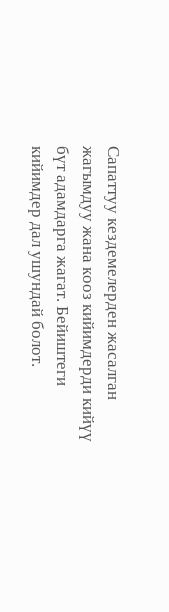Сапаттуу кездемелерден жасалган жагымдуу жана кооз кийимдерди кийүү бүт адамдарга жагат. Бейиштеги кийимдер дал ушундай болот.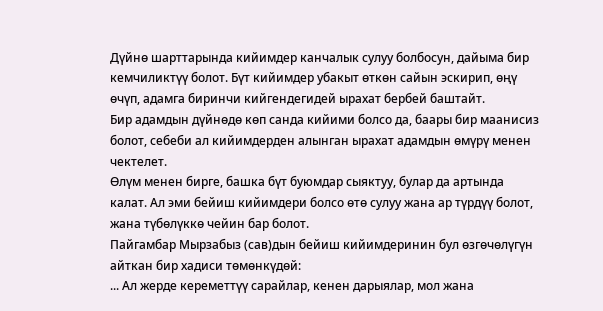Дүйнө шарттарында кийимдер канчалык сулуу болбосун, дайыма бир кемчиликтүү болот. Бүт кийимдер убакыт өткөн сайын эскирип, өңү өчүп, адамга биринчи кийгендегидей ырахат бербей баштайт.
Бир адамдын дүйнөдө көп санда кийими болсо да, баары бир маанисиз болот, себеби ал кийимдерден алынган ырахат адамдын өмүрү менен чектелет.
Өлүм менен бирге, башка бүт буюмдар сыяктуу, булар да артында калат. Ал эми бейиш кийимдери болсо өтө сулуу жана ар түрдүү болот, жана түбөлүккө чейин бар болот.
Пайгамбар Мырзабыз (сав)дын бейиш кийимдеринин бул өзгөчөлүгүн айткан бир хадиси төмөнкүдөй:
... Ал жерде кереметтүү сарайлар, кенен дарыялар, мол жана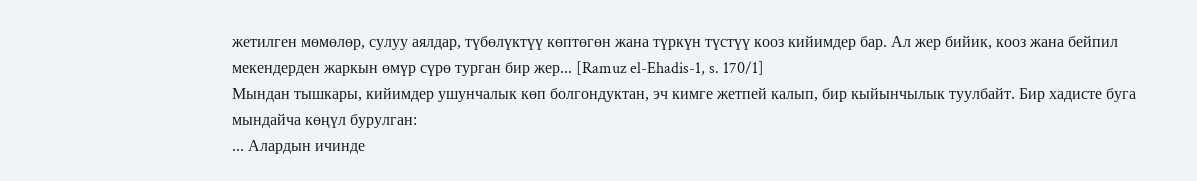жетилген мөмөлөр, сулуу аялдар, түбөлүктүү көптөгөн жана түркүн түстүү кооз кийимдер бар. Ал жер бийик, кооз жана бейпил мекендерден жаркын өмүр сүрө турган бир жер... [Ramuz el-Ehadis-1, s. 170/1]
Мындан тышкары, кийимдер ушунчалык көп болгондуктан, эч кимге жетпей калып, бир кыйынчылык туулбайт. Бир хадисте буга мындайча көңүл бурулган:
... Алардын ичинде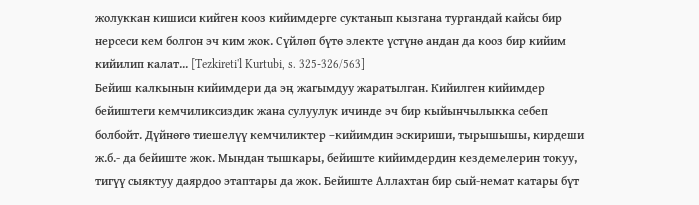жолуккан кишиси кийген кооз кийимдерге суктанып кызгана тургандай кайсы бир нерсеси кем болгон эч ким жок. Сүйлөп бүтө электе үстүнө андан да кооз бир кийим кийилип калат... [Tezkireti'l Kurtubi, s. 325-326/563]
Бейиш калкынын кийимдери да эң жагымдуу жаратылган. Кийилген кийимдер бейиштеги кемчиликсиздик жана сулуулук ичинде эч бир кыйынчылыкка себеп болбойт. Дүйнөгө тиешелүү кемчиликтер –кийимдин эскириши, тырышышы, кирдеши ж.б.- да бейиште жок. Мындан тышкары, бейиште кийимдердин кездемелерин токуу, тигүү сыяктуу даярдоо этаптары да жок. Бейиште Аллахтан бир сый-немат катары бүт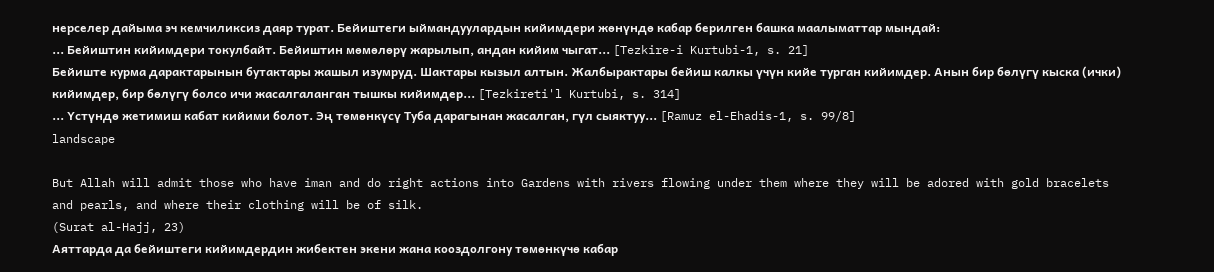нерселер дайыма эч кемчиликсиз даяр турат. Бейиштеги ыймандуулардын кийимдери жөнүндө кабар берилген башка маалыматтар мындай:
... Бейиштин кийимдери токулбайт. Бейиштин мөмөлөрү жарылып, андан кийим чыгат... [Tezkire-i Kurtubi-1, s. 21]
Бейиште курма дарактарынын бутактары жашыл изумруд. Шактары кызыл алтын. Жалбырактары бейиш калкы үчүн кийе турган кийимдер. Анын бир бөлүгү кыска (ички) кийимдер, бир бөлүгү болсо ичи жасалгаланган тышкы кийимдер... [Tezkireti'l Kurtubi, s. 314]
... Үстүндө жетимиш кабат кийими болот. Эң төмөнкүсү Туба дарагынан жасалган, гүл сыяктуу... [Ramuz el-Ehadis-1, s. 99/8]
landscape

But Allah will admit those who have iman and do right actions into Gardens with rivers flowing under them where they will be adored with gold bracelets and pearls, and where their clothing will be of silk.
(Surat al-Hajj, 23)
Аяттарда да бейиштеги кийимдердин жибектен экени жана кооздолгону төмөнкүчө кабар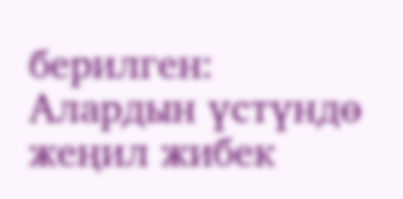берилген:
Алардын үстүндө жеңил жибек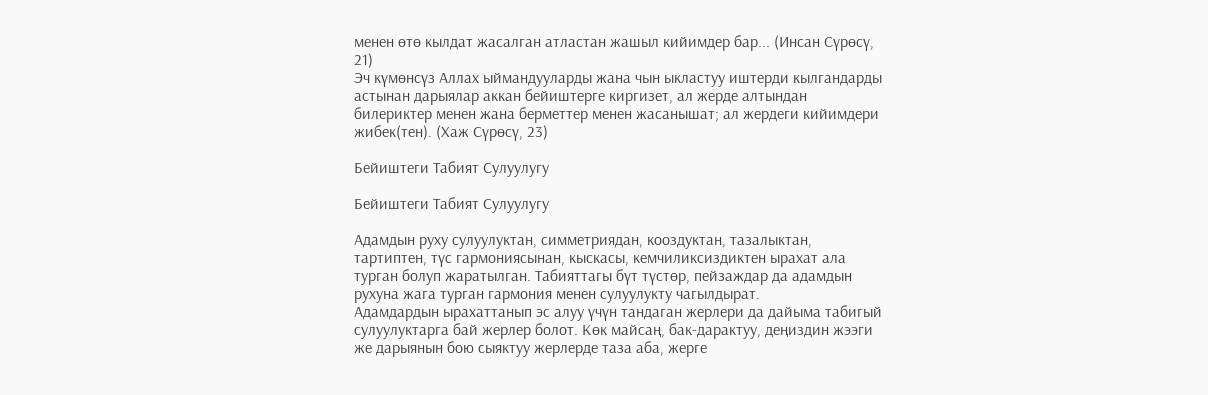менен өтө кылдат жасалган атластан жашыл кийимдер бар... (Инсан Сүрөсү, 21)
Эч күмөнсүз Аллах ыймандууларды жана чын ыкластуу иштерди кылгандарды астынан дарыялар аккан бейиштерге киргизет, ал жерде алтындан билериктер менен жана берметтер менен жасанышат; ал жердеги кийимдери жибек(тен). (Хаж Сүрөсү, 23)

Бейиштеги Tабият Cулуулугу

Бейиштеги Tабият Cулуулугу

Адамдын руху сулуулуктан, симметриядан, кооздуктан, тазалыктан, тартиптен, түс гармониясынан, кыскасы, кемчиликсиздиктен ырахат ала турган болуп жаратылган. Табияттагы бүт түстөр, пейзаждар да адамдын рухуна жага турган гармония менен сулуулукту чагылдырат.
Адамдардын ырахаттанып эс алуу үчүн тандаган жерлери да дайыма табигый сулуулуктарга бай жерлер болот. Көк майсаң, бак-дарактуу, деңиздин жээги же дарыянын бою сыяктуу жерлерде таза аба, жерге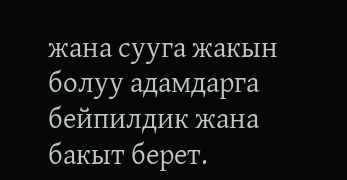жана сууга жакын болуу адамдарга бейпилдик жана бакыт берет.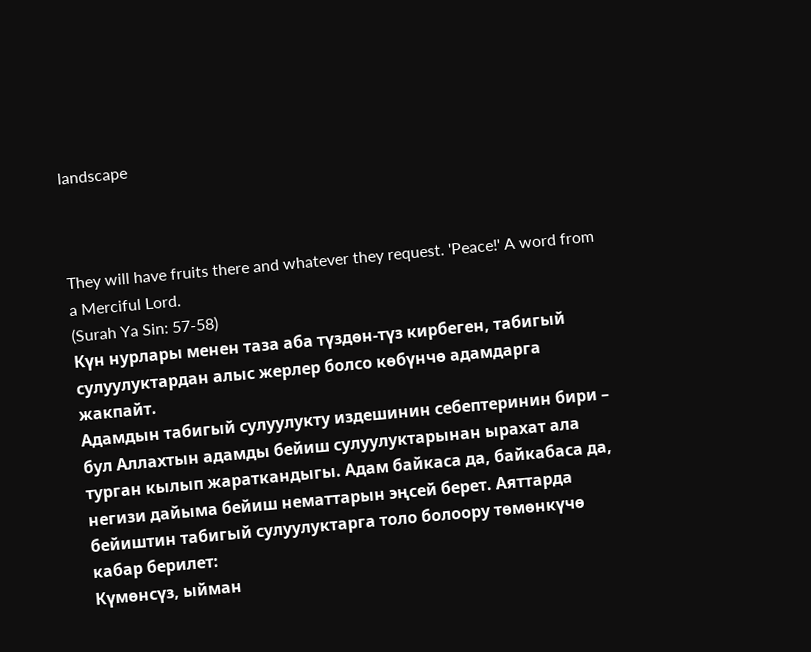landscape



They will have fruits there and whatever they request. 'Peace!' A word from a Merciful Lord.
(Surah Ya Sin: 57-58)
Күн нурлары менен таза аба түздөн-түз кирбеген, табигый сулуулуктардан алыс жерлер болсо көбүнчө адамдарга жакпайт.
Адамдын табигый сулуулукту издешинин себептеринин бири – бул Аллахтын адамды бейиш сулуулуктарынан ырахат ала турган кылып жараткандыгы. Адам байкаса да, байкабаса да, негизи дайыма бейиш нематтарын эңсей берет. Аяттарда бейиштин табигый сулуулуктарга толо болоору төмөнкүчө кабар берилет:
Күмөнсүз, ыйман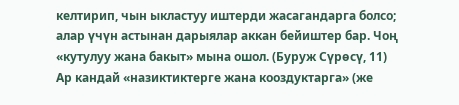келтирип, чын ыкластуу иштерди жасагандарга болсо; алар үчүн астынан дарыялар аккан бейиштер бар. Чоң «кутулуу жана бакыт» мына ошол. (Буруж Сүрөсү, 11)
Ар кандай «назиктиктерге жана кооздуктарга» (же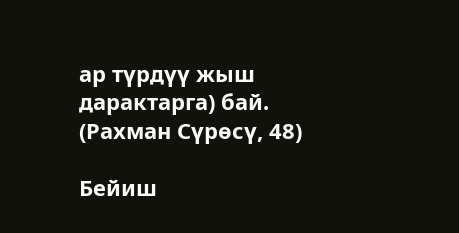ар түрдүү жыш дарактарга) бай. (Рахман Сүрөсү, 48)

Бейиш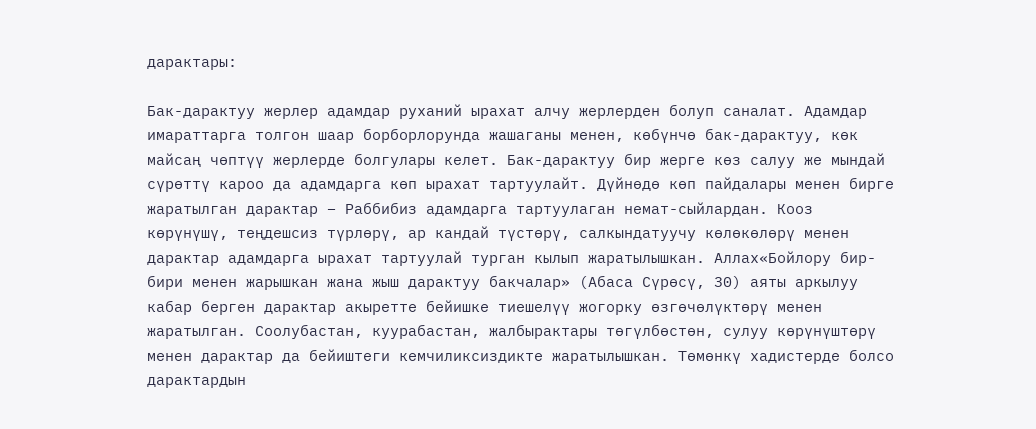дарактары:

Бак-дарактуу жерлер адамдар руханий ырахат алчу жерлерден болуп саналат. Адамдар имараттарга толгон шаар борборлорунда жашаганы менен, көбүнчө бак-дарактуу, көк майсаң чөптүү жерлерде болгулары келет. Бак-дарактуу бир жерге көз салуу же мындай сүрөттү кароо да адамдарга көп ырахат тартуулайт. Дүйнөдө көп пайдалары менен бирге жаратылган дарактар – Раббибиз адамдарга тартуулаган немат-сыйлардан. Кооз көрүнүшү, теңдешсиз түрлөрү, ар кандай түстөрү, салкындатуучу көлөкөлөрү менен дарактар адамдарга ырахат тартуулай турган кылып жаратылышкан. Аллах«Бойлору бир-бири менен жарышкан жана жыш дарактуу бакчалар» (Абаса Сүрөсү, 30) аяты аркылуу кабар берген дарактар акыретте бейишке тиешелүү жогорку өзгөчөлүктөрү менен жаратылган. Соолубастан, куурабастан, жалбырактары төгүлбөстөн, сулуу көрүнүштөрү менен дарактар да бейиштеги кемчиликсиздикте жаратылышкан. Төмөнкү хадистерде болсо дарактардын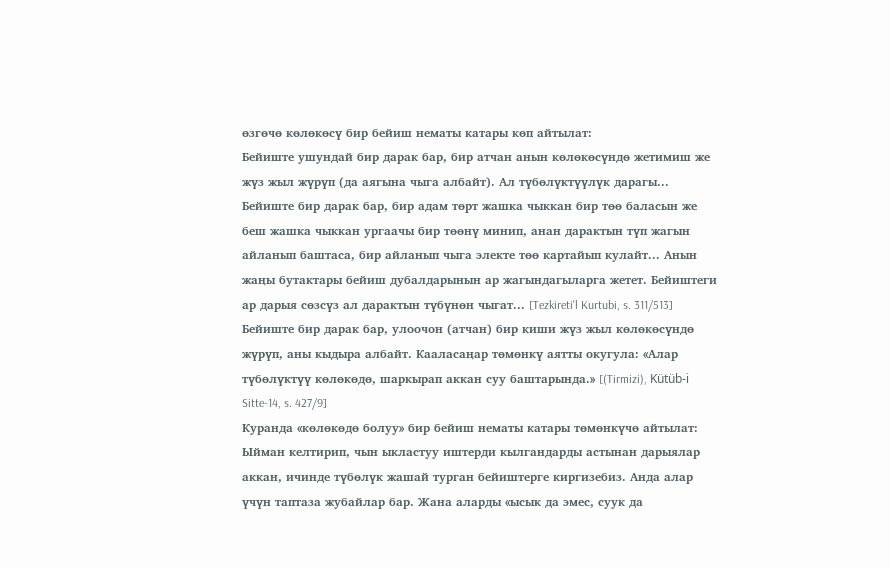өзгөчө көлөкөсү бир бейиш нематы катары көп айтылат:
Бейиште ушундай бир дарак бар, бир атчан анын көлөкөсүндө жетимиш же жүз жыл жүрүп (да аягына чыга албайт). Ал түбөлүктүүлүк дарагы... Бейиште бир дарак бар, бир адам төрт жашка чыккан бир төө баласын же беш жашка чыккан ургаачы бир төөнү минип, анан дарактын түп жагын айланып баштаса, бир айланып чыга электе төө картайып кулайт... Анын жаңы бутактары бейиш дубалдарынын ар жагындагыларга жетет. Бейиштеги ар дарыя сөзсүз ал дарактын түбүнөн чыгат... [Tezkireti'l Kurtubi, s. 311/513]
Бейиште бир дарак бар, улоочон (атчан) бир киши жүз жыл көлөкөсүндө жүрүп, аны кыдыра албайт. Кааласаңар төмөнкү аятты окугула: «Алар түбөлүктүү көлөкөдө, шаркырап аккан суу баштарында.» [(Tirmizi), Kütüb-i Sitte-14, s. 427/9]
Куранда «көлөкөдө болуу» бир бейиш нематы катары төмөнкүчө айтылат:
Ыйман келтирип, чын ыкластуу иштерди кылгандарды астынан дарыялар аккан, ичинде түбөлүк жашай турган бейиштерге киргизебиз. Анда алар үчүн таптаза жубайлар бар. Жана аларды «ысык да эмес, суук да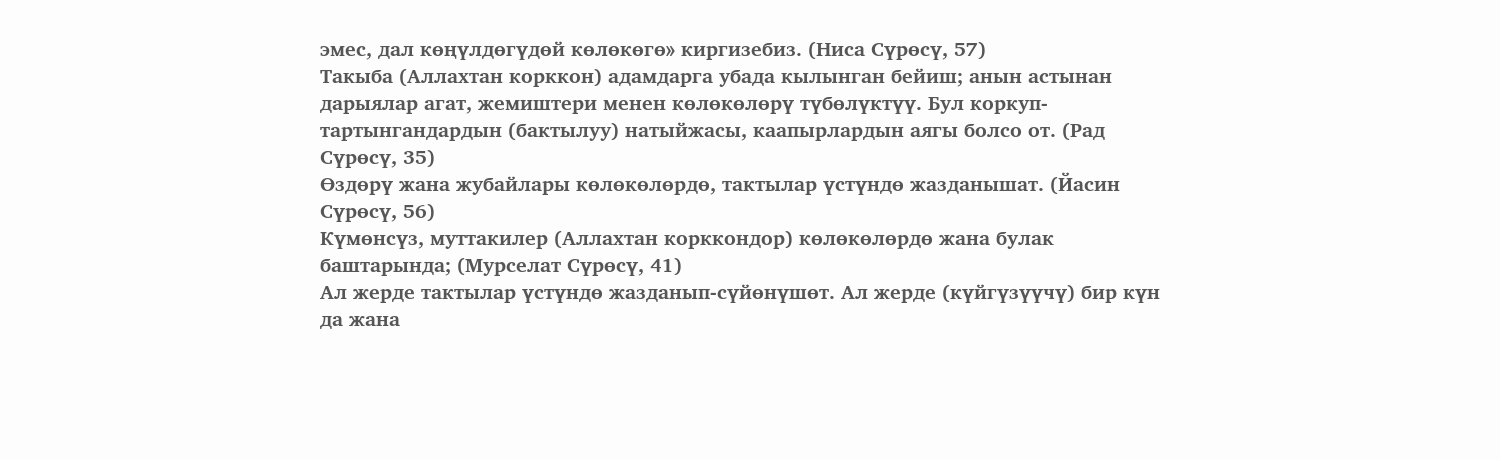эмес, дал көңүлдөгүдөй көлөкөгө» киргизебиз. (Ниса Сүрөсү, 57)
Такыба (Аллахтан корккон) адамдарга убада кылынган бейиш; анын астынан дарыялар агат, жемиштери менен көлөкөлөрү түбөлүктүү. Бул коркуп-тартынгандардын (бактылуу) натыйжасы, каапырлардын аягы болсо от. (Рад Сүрөсү, 35)
Өздөрү жана жубайлары көлөкөлөрдө, тактылар үстүндө жазданышат. (Йасин Сүрөсү, 56)
Күмөнсүз, муттакилер (Аллахтан корккондор) көлөкөлөрдө жана булак баштарында; (Мурселат Сүрөсү, 41)
Ал жерде тактылар үстүндө жазданып-сүйөнүшөт. Ал жерде (күйгүзүүчү) бир күн да жана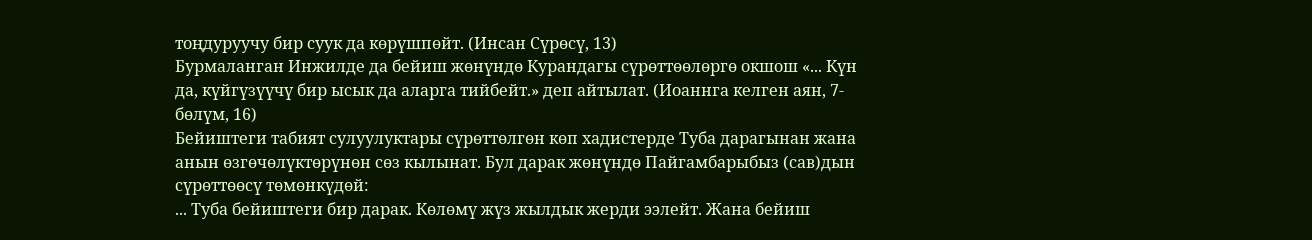тоңдуруучу бир суук да көрүшпөйт. (Инсан Сүрөсү, 13)
Бурмаланган Инжилде да бейиш жөнүндө Курандагы сүрөттөөлөргө окшош «... Күн да, күйгүзүүчү бир ысык да аларга тийбейт.» деп айтылат. (Иоаннга келген аян, 7-бөлүм, 16)
Бейиштеги табият сулуулуктары сүрөттөлгөн көп хадистерде Туба дарагынан жана анын өзгөчөлүктөрүнөн сөз кылынат. Бул дарак жөнүндө Пайгамбарыбыз (сав)дын сүрөттөөсү төмөнкүдөй:
... Туба бейиштеги бир дарак. Көлөмү жүз жылдык жерди ээлейт. Жана бейиш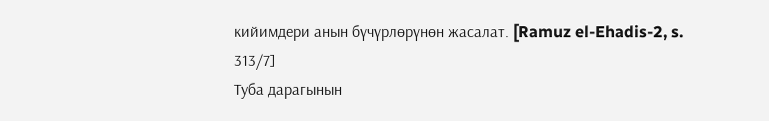кийимдери анын бүчүрлөрүнөн жасалат. [Ramuz el-Ehadis-2, s. 313/7]
Туба дарагынын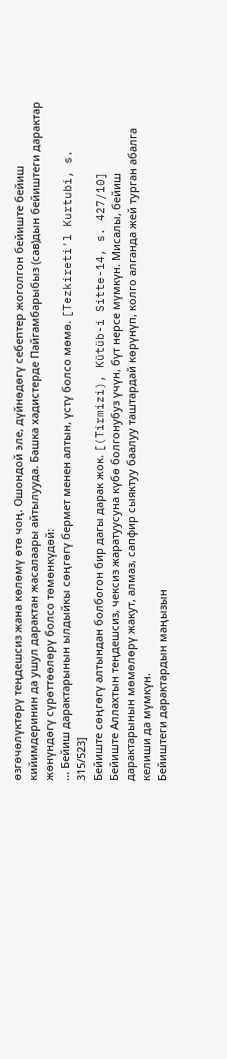өзгөчөлүктөрү теңдешсиз жана көлөмү өтө чоң. Ошондой эле, дүйнөдөгү себептер жоголгон бейиште бейиш кийимдеринин да ушул дарактан жасалаары айтылууда. Башка хадистерде Пайгамбарыбыз (сав)дын бейиштеги дарактар жөнүндөгү сүрөттөөлөрү болсо төмөнкүдөй:
... Бейиш дарактарынын ылдыйкы сөңгөгү бермет менен алтын, үстү болсо мөмө. [Tezkireti'l Kurtubi, s. 315/523]
Бейиште сөңгөгү алтындан болбогон бир дагы дарак жок. [(Tirmizi), Kütüb-i Sitte-14, s. 427/10]
Бейиште Аллахтын теңдешсиз, чексиз жаратуусуна күбө болгонубуз үчүн, бүт нерсе мүмкүн. Мисалы, бейиш дарактарынын мөмөлөрү жакут, алмаз, сапфир сыяктуу баалуу таштардай көрүнүп, колго алганда жей турган абалга келиши да мүмкүн.
Бейиштеги дарактардын маңызын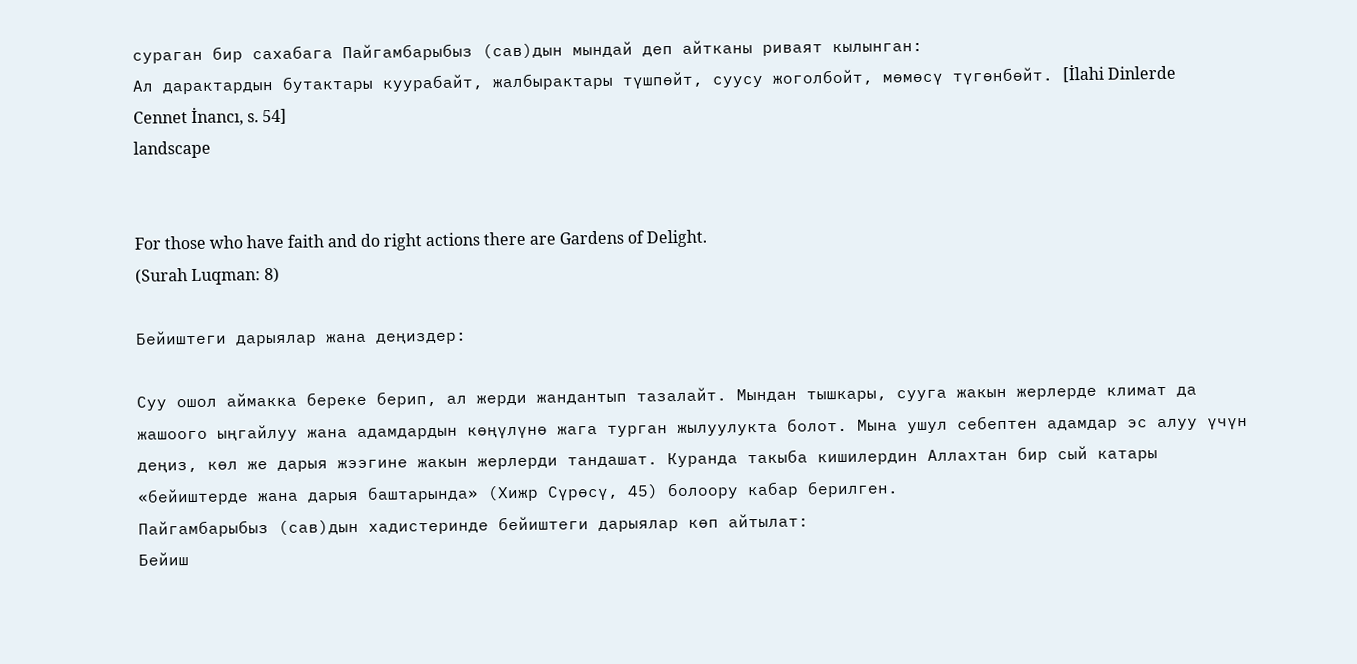сураган бир сахабага Пайгамбарыбыз (сав)дын мындай деп айтканы риваят кылынган:
Ал дарактардын бутактары куурабайт, жалбырактары түшпөйт, суусу жоголбойт, мөмөсү түгөнбөйт. [İlahi Dinlerde Cennet İnancı, s. 54]
landscape


For those who have faith and do right actions there are Gardens of Delight.
(Surah Luqman: 8)

Бейиштеги дарыялар жана деңиздер:

Суу ошол аймакка береке берип, ал жерди жандантып тазалайт. Мындан тышкары, сууга жакын жерлерде климат да жашоого ыңгайлуу жана адамдардын көңүлүнө жага турган жылуулукта болот. Мына ушул себептен адамдар эс алуу үчүн деңиз, көл же дарыя жээгине жакын жерлерди тандашат. Куранда такыба кишилердин Аллахтан бир сый катары «бейиштерде жана дарыя баштарында» (Хижр Сүрөсү, 45) болоору кабар берилген.
Пайгамбарыбыз (сав)дын хадистеринде бейиштеги дарыялар көп айтылат:
Бейиш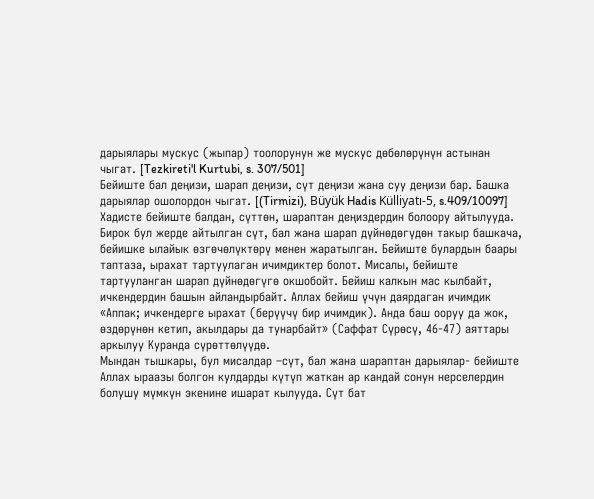дарыялары мускус (жыпар) тоолорунун же мускус дөбөлөрүнүн астынан чыгат. [Tezkireti'l Kurtubi, s. 307/501]
Бейиште бал деңизи, шарап деңизи, сүт деңизи жана суу деңизи бар. Башка дарыялар ошолордон чыгат. [(Tirmizi), Büyük Hadis Külliyatı-5, s.409/10097]
Хадисте бейиште балдан, сүттөн, шараптан деңиздердин болоору айтылууда. Бирок бул жерде айтылган сүт, бал жана шарап дүйнөдөгүдөн такыр башкача, бейишке ылайык өзгөчөлүктөрү менен жаратылган. Бейиште булардын баары таптаза, ырахат тартуулаган ичимдиктер болот. Мисалы, бейиште тартууланган шарап дүйнөдөгүгө окшобойт. Бейиш калкын мас кылбайт, ичкендердин башын айландырбайт. Аллах бейиш үчүн даярдаган ичимдик «Аппак; ичкендерге ырахат (берүүчү бир ичимдик). Анда баш ооруу да жок, өздөрүнөн кетип, акылдары да тунарбайт» (Саффат Сүрөсү, 46-47) аяттары аркылуу Куранда сүрөттөлүүдө.
Мындан тышкары, бул мисалдар –сүт, бал жана шараптан дарыялар- бейиште Аллах ыраазы болгон кулдарды күтүп жаткан ар кандай сонун нерселердин болушу мүмкүн экенине ишарат кылууда. Сүт бат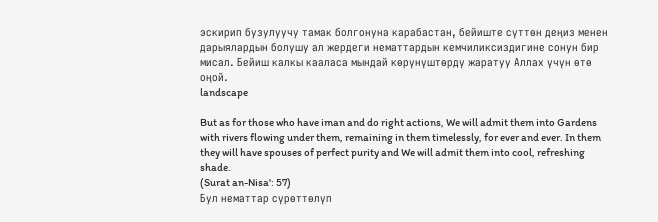эскирип бузулуучу тамак болгонуна карабастан, бейиште сүттөн деңиз менен дарыялардын болушу ал жердеги нематтардын кемчиликсиздигине сонун бир мисал. Бейиш калкы кааласа мындай көрүнүштөрдү жаратуу Аллах үчүн өтө оңой.
landscape

But as for those who have iman and do right actions, We will admit them into Gardens with rivers flowing under them, remaining in them timelessly, for ever and ever. In them they will have spouses of perfect purity and We will admit them into cool, refreshing shade.
(Surat an-Nisa': 57)
Бул нематтар сүрөттөлүп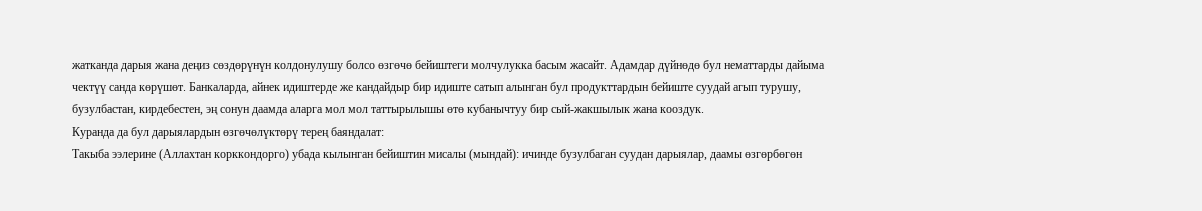жатканда дарыя жана деңиз сөздөрүнүн колдонулушу болсо өзгөчө бейиштеги молчулукка басым жасайт. Адамдар дүйнөдө бул нематтарды дайыма чектүү санда көрүшөт. Банкаларда, айнек идиштерде же кандайдыр бир идиште сатып алынган бул продукттардын бейиште суудай агып турушу, бузулбастан, кирдебестен, эң сонун даамда аларга мол мол таттырылышы өтө кубанычтуу бир сый-жакшылык жана кооздук.
Куранда да бул дарыялардын өзгөчөлүктөрү терең баяндалат:
Такыба ээлерине (Аллахтан корккондорго) убада кылынган бейиштин мисалы (мындай): ичинде бузулбаган суудан дарыялар, даамы өзгөрбөгөн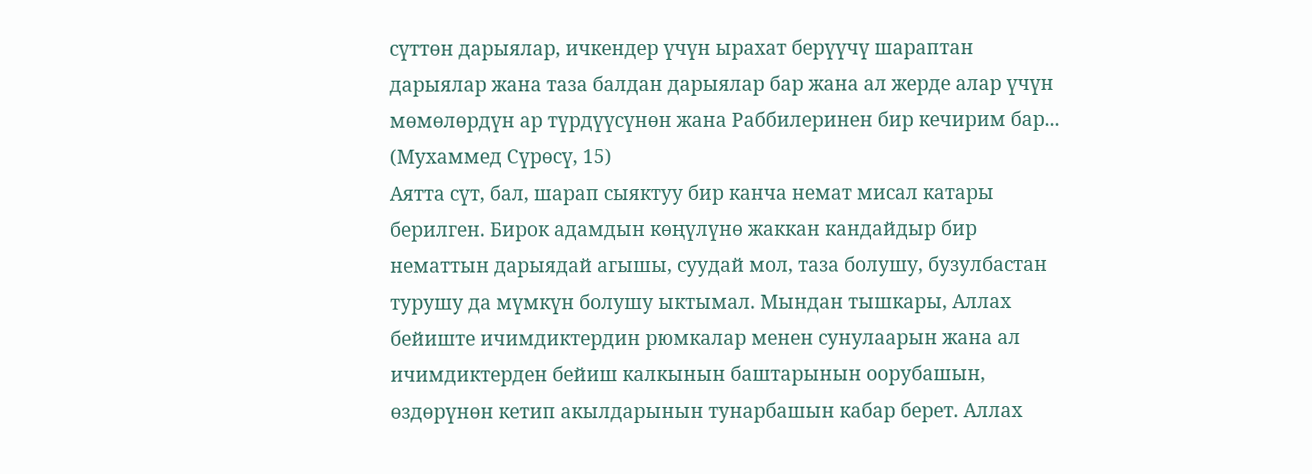сүттөн дарыялар, ичкендер үчүн ырахат берүүчү шараптан дарыялар жана таза балдан дарыялар бар жана ал жерде алар үчүн мөмөлөрдүн ар түрдүүсүнөн жана Раббилеринен бир кечирим бар... (Мухаммед Сүрөсү, 15)
Аятта сүт, бал, шарап сыяктуу бир канча немат мисал катары берилген. Бирок адамдын көңүлүнө жаккан кандайдыр бир нематтын дарыядай агышы, суудай мол, таза болушу, бузулбастан турушу да мүмкүн болушу ыктымал. Мындан тышкары, Аллах бейиште ичимдиктердин рюмкалар менен сунулаарын жана ал ичимдиктерден бейиш калкынын баштарынын оорубашын, өздөрүнөн кетип акылдарынын тунарбашын кабар берет. Аллах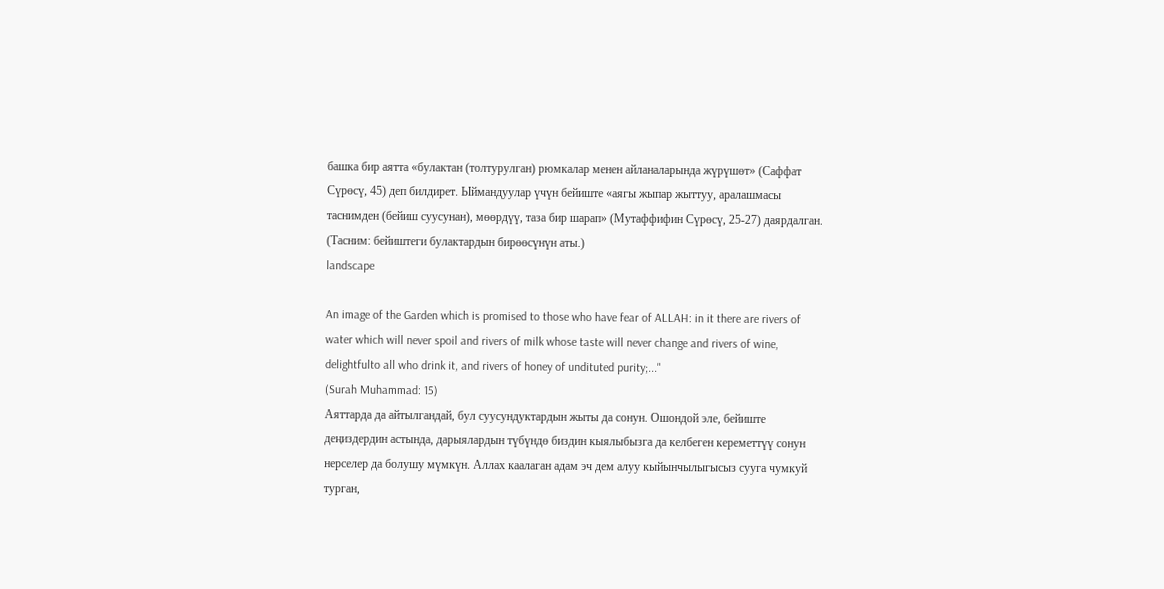башка бир аятта «булактан (толтурулган) рюмкалар менен айланаларында жүрүшөт» (Саффат Сүрөсү, 45) деп билдирет. Ыймандуулар үчүн бейиште «аягы жыпар жыттуу, аралашмасы таснимден (бейиш суусунан), мөөрдүү, таза бир шарап» (Мутаффифин Сүрөсү, 25-27) даярдалган. (Тасним: бейиштеги булактардын бирөөсүнүн аты.)
landscape

An image of the Garden which is promised to those who have fear of ALLAH: in it there are rivers of water which will never spoil and rivers of milk whose taste will never change and rivers of wine, delightfulto all who drink it, and rivers of honey of undituted purity;..."
(Surah Muhammad: 15)
Аяттарда да айтылгандай, бул суусундуктардын жыты да сонун. Ошондой эле, бейиште деңиздердин астында, дарыялардын түбүндө биздин кыялыбызга да келбеген кереметтүү сонун нерселер да болушу мүмкүн. Аллах каалаган адам эч дем алуу кыйынчылыгысыз сууга чумкуй турган,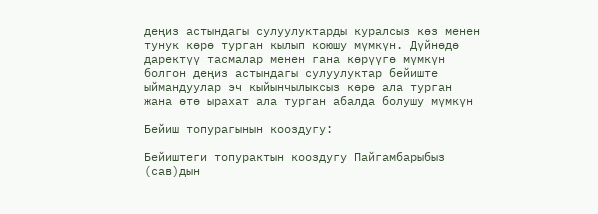деңиз астындагы сулуулуктарды куралсыз көз менен тунук көрө турган кылып коюшу мүмкүн. Дүйнөдө даректүү тасмалар менен гана көрүүгө мүмкүн болгон деңиз астындагы сулуулуктар бейиште ыймандуулар эч кыйынчылыксыз көрө ала турган жана өтө ырахат ала турган абалда болушу мүмкүн

Бейиш топурагынын кооздугу:

Бейиштеги топурактын кооздугу Пайгамбарыбыз (сав)дын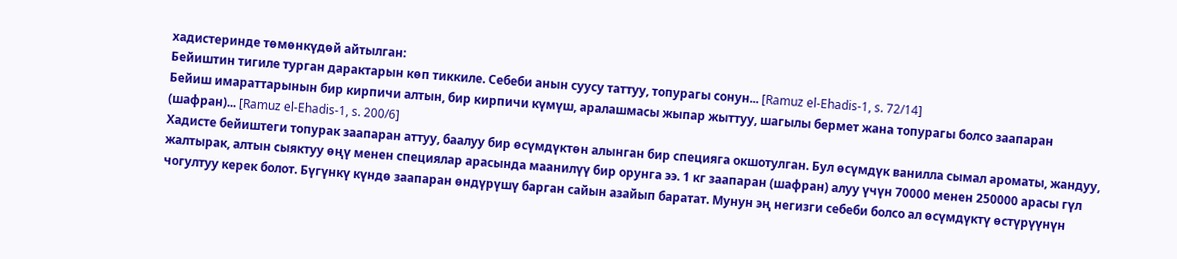хадистеринде төмөнкүдөй айтылган:
Бейиштин тигиле турган дарактарын көп тиккиле. Себеби анын суусу таттуу, топурагы сонун... [Ramuz el-Ehadis-1, s. 72/14]
Бейиш имараттарынын бир кирпичи алтын, бир кирпичи күмүш, аралашмасы жыпар жыттуу, шагылы бермет жана топурагы болсо заапаран (шафран)... [Ramuz el-Ehadis-1, s. 200/6]
Хадисте бейиштеги топурак заапаран аттуу, баалуу бир өсүмдүктөн алынган бир специяга окшотулган. Бул өсүмдүк ванилла сымал ароматы, жандуу, жалтырак, алтын сыяктуу өңү менен специялар арасында маанилүү бир орунга ээ. 1 кг заапаран (шафран) алуу үчүн 70000 менен 250000 арасы гүл чогултуу керек болот. Бүгүнкү күндө заапаран өндүрүшү барган сайын азайып баратат. Мунун эң негизги себеби болсо ал өсүмдүктү өстүрүүнүн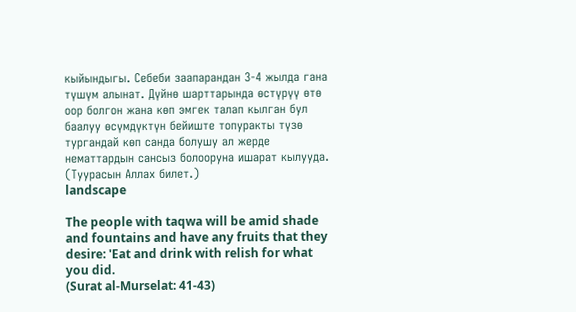кыйындыгы. Себеби заапарандан 3-4 жылда гана түшүм алынат. Дүйнө шарттарында өстүрүү өтө оор болгон жана көп эмгек талап кылган бул баалуу өсүмдүктүн бейиште топуракты түзө тургандай көп санда болушу ал жерде нематтардын сансыз болооруна ишарат кылууда. (Туурасын Аллах билет.)
landscape

The people with taqwa will be amid shade and fountains and have any fruits that they desire: 'Eat and drink with relish for what you did.
(Surat al-Murselat: 41-43)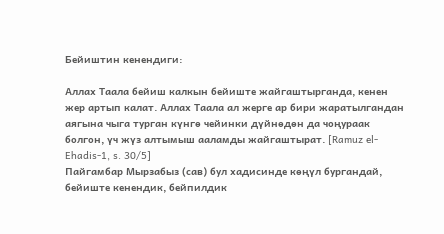Бейиштин кенендиги:

Аллах Таала бейиш калкын бейиште жайгаштырганда, кенен жер артып калат. Аллах Таала ал жерге ар бири жаратылгандан аягына чыга турган күнгө чейинки дүйнөдөн да чоңураак болгон, үч жүз алтымыш ааламды жайгаштырат. [Ramuz el-Ehadis-1, s. 30/5]
Пайгамбар Мырзабыз (сав) бул хадисинде көңүл бургандай, бейиште кенендик, бейпилдик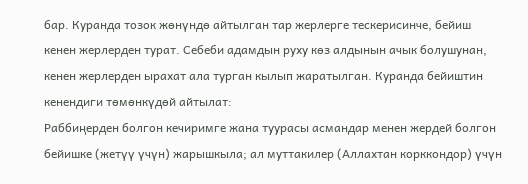бар. Куранда тозок жөнүндө айтылган тар жерлерге тескерисинче, бейиш кенен жерлерден турат. Себеби адамдын руху көз алдынын ачык болушунан, кенен жерлерден ырахат ала турган кылып жаратылган. Куранда бейиштин кенендиги төмөнкүдөй айтылат:
Раббиңерден болгон кечиримге жана туурасы асмандар менен жердей болгон бейишке (жетүү үчүн) жарышкыла; ал муттакилер (Аллахтан корккондор) үчүн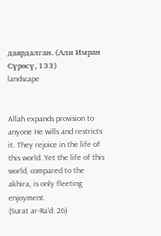даярдалган. (Али Имран Сүрөсү, 133)
landscape


Allah expands provision to anyone He wills and restricts it. They rejoice in the life of this world. Yet the life of this world, compared to the akhira, is only fleeting enjoyment.
(Surat ar-Ra'd: 26)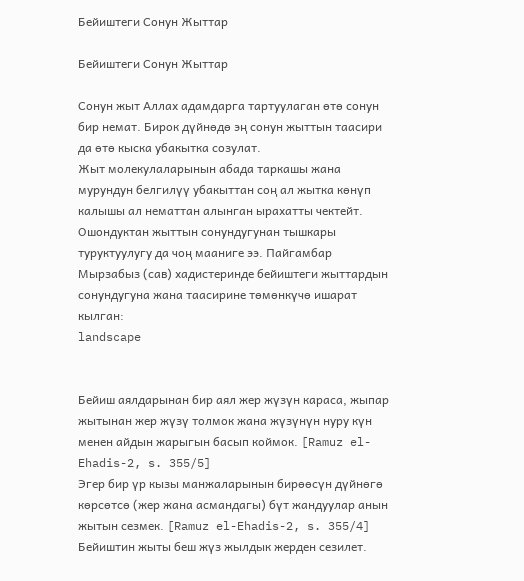Бейиштеги Cонун Жыттар

Бейиштеги Cонун Жыттар

Сонун жыт Аллах адамдарга тартуулаган өтө сонун бир немат. Бирок дүйнөдө эң сонун жыттын таасири да өтө кыска убакытка созулат.
Жыт молекулаларынын абада таркашы жана мурундун белгилүү убакыттан соң ал жытка көнүп калышы ал нематтан алынган ырахатты чектейт. Ошондуктан жыттын сонундугунан тышкары туруктуулугу да чоң мааниге ээ. Пайгамбар Мырзабыз (сав) хадистеринде бейиштеги жыттардын сонундугуна жана таасирине төмөнкүчө ишарат кылган:
landscape


Бейиш аялдарынан бир аял жер жүзүн караса, жыпар жытынан жер жүзү толмок жана жүзүнүн нуру күн менен айдын жарыгын басып коймок. [Ramuz el-Ehadis-2, s. 355/5]
Эгер бир үр кызы манжаларынын бирөөсүн дүйнөгө көрсөтсө (жер жана асмандагы) бүт жандуулар анын жытын сезмек. [Ramuz el-Ehadis-2, s. 355/4]
Бейиштин жыты беш жүз жылдык жерден сезилет.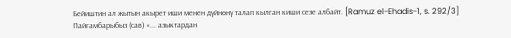Бейиштин ал жытын акырет иши менен дүйнөнү талап кылган киши сезе албайт. [Ramuz el-Ehadis-1, s. 292/3]
Пайгамбарыбыз (сав) «... азыктардан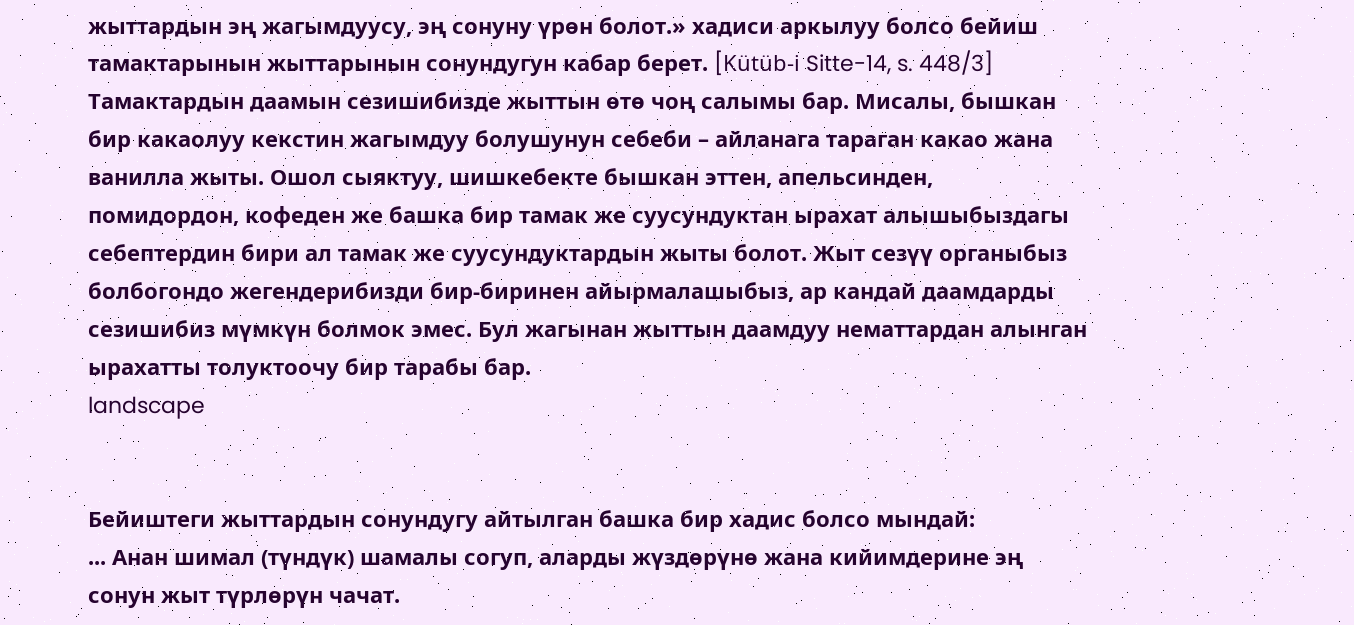жыттардын эң жагымдуусу, эң сонуну үрөн болот.» хадиси аркылуу болсо бейиш тамактарынын жыттарынын сонундугун кабар берет. [Kütüb-i Sitte-14, s. 448/3]
Тамактардын даамын сезишибизде жыттын өтө чоң салымы бар. Мисалы, бышкан бир какаолуу кекстин жагымдуу болушунун себеби – айланага тараган какао жана ванилла жыты. Ошол сыяктуу, шишкебекте бышкан эттен, апельсинден, помидордон, кофеден же башка бир тамак же суусундуктан ырахат алышыбыздагы себептердин бири ал тамак же суусундуктардын жыты болот. Жыт сезүү органыбыз болбогондо жегендерибизди бир-биринен айырмалашыбыз, ар кандай даамдарды сезишибиз мүмкүн болмок эмес. Бул жагынан жыттын даамдуу нематтардан алынган ырахатты толуктоочу бир тарабы бар.
landscape


Бейиштеги жыттардын сонундугу айтылган башка бир хадис болсо мындай:
... Анан шимал (түндүк) шамалы согуп, аларды жүздөрүнө жана кийимдерине эң сонун жыт түрлөрүн чачат.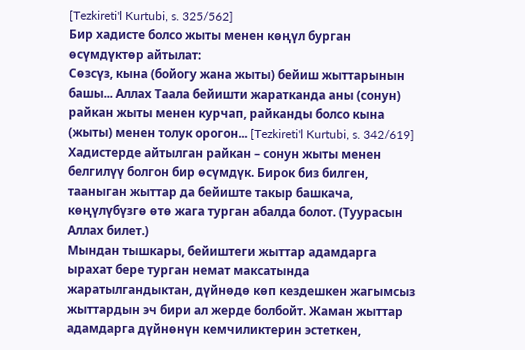[Tezkireti'l Kurtubi, s. 325/562]
Бир хадисте болсо жыты менен көңүл бурган өсүмдүктөр айтылат:
Сөзсүз, кына (бойогу жана жыты) бейиш жыттарынын башы... Аллах Таала бейишти жаратканда аны (сонун) райкан жыты менен курчап, райканды болсо кына (жыты) менен толук орогон... [Tezkireti'l Kurtubi, s. 342/619]
Хадистерде айтылган райкан – сонун жыты менен белгилүү болгон бир өсүмдүк. Бирок биз билген, тааныган жыттар да бейиште такыр башкача, көңүлүбүзгө өтө жага турган абалда болот. (Туурасын Аллах билет.)
Мындан тышкары, бейиштеги жыттар адамдарга ырахат бере турган немат максатында жаратылгандыктан, дүйнөдө көп кездешкен жагымсыз жыттардын эч бири ал жерде болбойт. Жаман жыттар адамдарга дүйнөнүн кемчиликтерин эстеткен,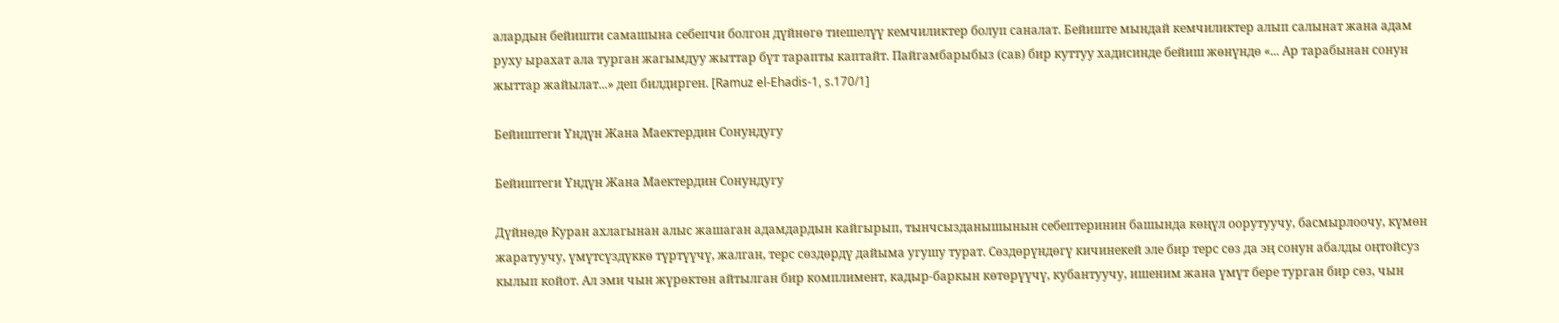алардын бейишти самашына себепчи болгон дүйнөгө тиешелүү кемчиликтер болуп саналат. Бейиште мындай кемчиликтер алып салынат жана адам руху ырахат ала турган жагымдуу жыттар бүт тарапты каптайт. Пайгамбарыбыз (сав) бир куттуу хадисинде бейиш жөнүндө «... Ар тарабынан сонун жыттар жайылат...» деп билдирген. [Ramuz el-Ehadis-1, s.170/1]

Бейиштеги Yндүн Жана Mаектердин Cонундугу

Бейиштеги Yндүн Жана Mаектердин Cонундугу

Дүйнөдө Куран ахлагынан алыс жашаган адамдардын кайгырып, тынчсызданышынын себептеринин башында көңүл оорутуучу, басмырлоочу, күмөн жаратуучу, үмүтсүздүккө түртүүчү, жалган, терс сөздөрдү дайыма угушу турат. Сөздөрүндөгү кичинекей эле бир терс сөз да эң сонун абалды оңтойсуз кылып койот. Ал эми чын жүрөктөн айтылган бир комплимент, кадыр-баркын көтөрүүчү, кубантуучу, ишеним жана үмүт бере турган бир сөз, чын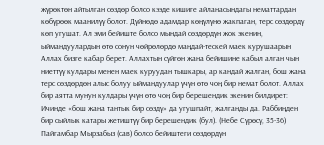жүрөктөн айтылган сөздөр болсо кээде кишиге айланасындагы нематтардан көбүрөөк маанилүү болот. Дүйнөдө адамдар көңүлүнө жакпаган, терс сөздөрдү көп угушат. Ал эми бейиште болсо мындай сөздөрдүн жок экенин, ыймандуулардын өтө сонун чөйрөлөрдө маңдай-тескей маек курушаарын Аллах бизге кабар берет. Аллахтын сүйгөн жана бейишине кабыл алган чын ниеттүү кулдары менен маек куруудан тышкары, ар кандай жалган, бош жана терс сөздөрдөн алыс болуу ыймандуулар үчүн өтө чоң бир немат болот. Аллах бир аятта мунун кулдары үчүн өтө чоң бир берешендик экенин билдирет:
Ичинде «бош жана тантык бир сөздү» да угушпайт, жалганды да. Раббиңден бир сыйлык катары жетиштүү бир берешендик (бул). (Небе Сүрөсү, 35-36)
Пайгамбар Мырзабыз (сав) болсо бейиштеги сөздөрдүн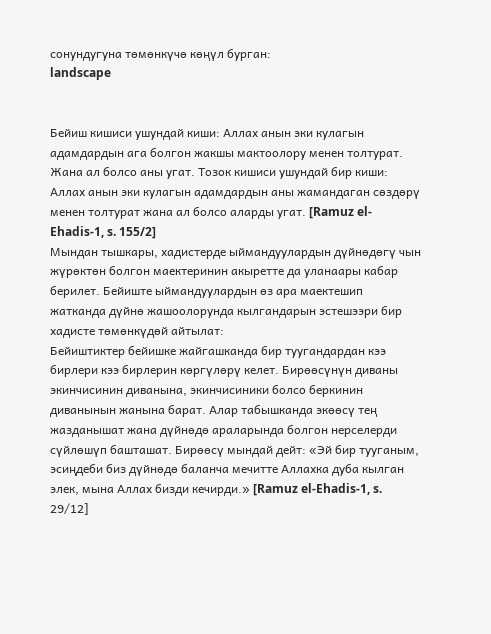сонундугуна төмөнкүчө көңүл бурган:
landscape


Бейиш кишиси ушундай киши: Аллах анын эки кулагын адамдардын ага болгон жакшы мактоолору менен толтурат. Жана ал болсо аны угат. Тозок кишиси ушундай бир киши: Аллах анын эки кулагын адамдардын аны жамандаган сөздөрү менен толтурат жана ал болсо аларды угат. [Ramuz el-Ehadis-1, s. 155/2]
Мындан тышкары, хадистерде ыймандуулардын дүйнөдөгү чын жүрөктөн болгон маектеринин акыретте да уланаары кабар берилет. Бейиште ыймандуулардын өз ара маектешип жатканда дүйнө жашоолорунда кылгандарын эстешээри бир хадисте төмөнкүдөй айтылат:
Бейиштиктер бейишке жайгашканда бир туугандардан кээ бирлери кээ бирлерин көргүлөрү келет. Бирөөсүнүн диваны экинчисинин диванына, экинчисиники болсо беркинин диванынын жанына барат. Алар табышканда экөөсү тең жазданышат жана дүйнөдө араларында болгон нерселерди сүйлөшүп башташат. Бирөөсү мындай дейт: «Эй бир тууганым, эсиңдеби биз дүйнөдө баланча мечитте Аллахка дуба кылган элек, мына Аллах бизди кечирди.» [Ramuz el-Ehadis-1, s. 29/12]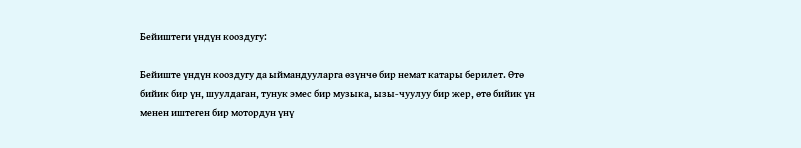Бейиштеги үндүн кооздугу:

Бейиште үндүн кооздугу да ыймандууларга өзүнчө бир немат катары берилет. Өтө бийик бир үн, шуулдаган, тунук эмес бир музыка, ызы-чуулуу бир жер, өтө бийик үн менен иштеген бир мотордун үнү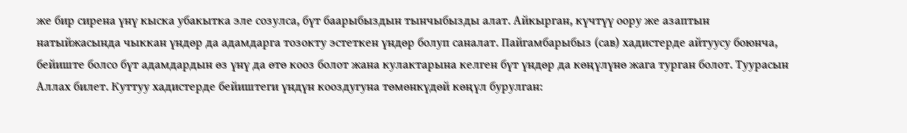же бир сирена үнү кыска убакытка эле созулса, бүт баарыбыздын тынчыбызды алат. Айкырган, күчтүү оору же азаптын натыйжасында чыккан үндөр да адамдарга тозокту эстеткен үндөр болуп саналат. Пайгамбарыбыз (сав) хадистерде айтуусу боюнча, бейиште болсо бүт адамдардын өз үнү да өтө кооз болот жана кулактарына келген бүт үндөр да көңүлүнө жага турган болот. Туурасын Аллах билет. Куттуу хадистерде бейиштеги үндүн кооздугуна төмөнкүдөй көңүл бурулган: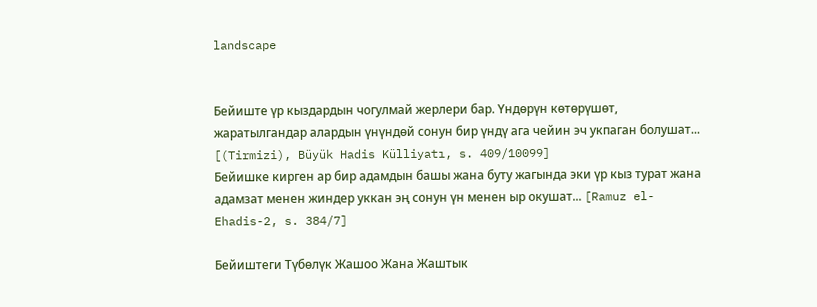landscape


Бейиште үр кыздардын чогулмай жерлери бар. Үндөрүн көтөрүшөт, жаратылгандар алардын үнүндөй сонун бир үндү ага чейин эч укпаган болушат... [(Tirmizi), Büyük Hadis Külliyatı, s. 409/10099]
Бейишке кирген ар бир адамдын башы жана буту жагында эки үр кыз турат жана адамзат менен жиндер уккан эң сонун үн менен ыр окушат... [Ramuz el-Ehadis-2, s. 384/7]

Бейиштеги Tүбөлүк Жашоо Жана Жаштык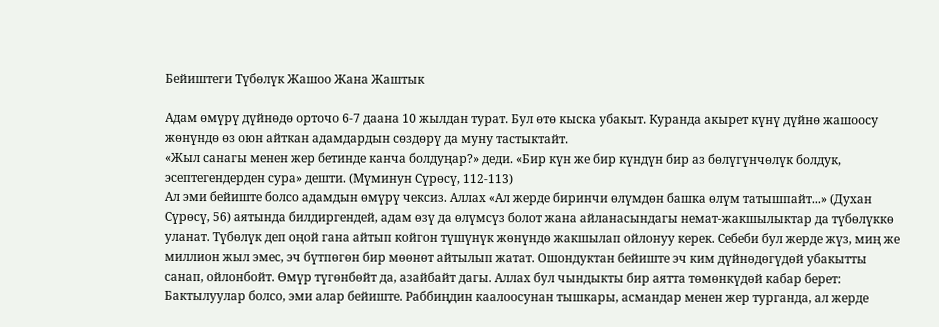Бейиштеги Tүбөлүк Жашоо Жана Жаштык

Адам өмүрү дүйнөдө орточо 6-7 даана 10 жылдан турат. Бул өтө кыска убакыт. Куранда акырет күнү дүйнө жашоосу жөнүндө өз оюн айткан адамдардын сөздөрү да муну тастыктайт.
«Жыл санагы менен жер бетинде канча болдуңар?» деди. «Бир күн же бир күндүн бир аз бөлүгүнчөлүк болдук, эсептегендерден сура» дешти. (Мүминун Сүрөсү, 112-113)
Ал эми бейиште болсо адамдын өмүрү чексиз. Аллах «Ал жерде биринчи өлүмдөн башка өлүм татышпайт...» (Духан Сүрөсү, 56) аятында билдиргендей, адам өзү да өлүмсүз болот жана айланасындагы немат-жакшылыктар да түбөлүккө уланат. Түбөлүк деп оңой гана айтып койгон түшүнүк жөнүндө жакшылап ойлонуу керек. Себеби бул жерде жүз, миң же миллион жыл эмес, эч бүтпөгөн бир мөөнөт айтылып жатат. Ошондуктан бейиште эч ким дүйнөдөгүдөй убакытты санап, ойлонбойт. Өмүр түгөнбөйт да, азайбайт дагы. Аллах бул чындыкты бир аятта төмөнкүдөй кабар берет:
Бактылуулар болсо, эми алар бейиште. Раббиңдин каалоосунан тышкары, асмандар менен жер турганда, ал жерде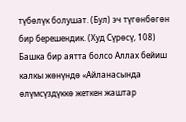түбөлүк болушат. (Бул) эч түгөнбөгөн бир берешендик. (Худ Сүрөсү, 108)
Башка бир аятта болсо Аллах бейиш калкы жөнүндө «Айланасында өлүмсүздүккө жеткен жаштар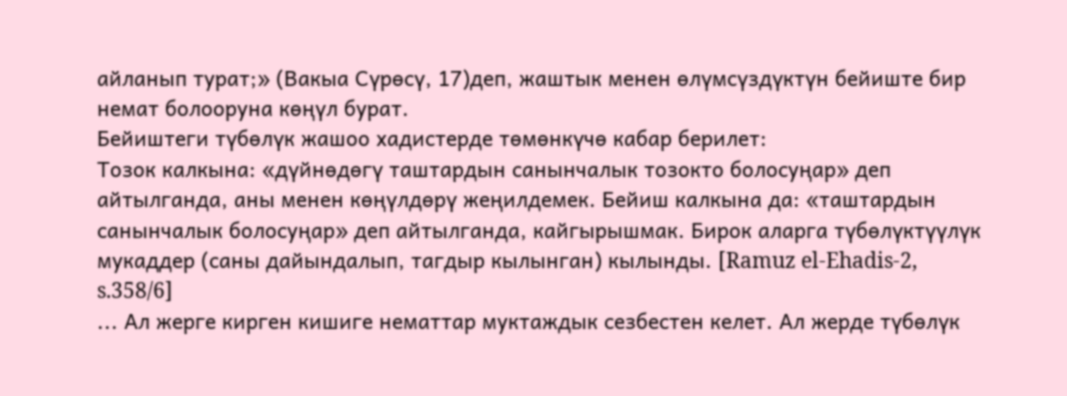айланып турат;» (Вакыа Сүрөсү, 17)деп, жаштык менен өлүмсүздүктүн бейиште бир немат болооруна көңүл бурат.
Бейиштеги түбөлүк жашоо хадистерде төмөнкүчө кабар берилет:
Тозок калкына: «дүйнөдөгү таштардын санынчалык тозокто болосуңар» деп айтылганда, аны менен көңүлдөрү жеңилдемек. Бейиш калкына да: «таштардын санынчалык болосуңар» деп айтылганда, кайгырышмак. Бирок аларга түбөлүктүүлүк мукаддер (саны дайындалып, тагдыр кылынган) кылынды. [Ramuz el-Ehadis-2, s.358/6]
... Ал жерге кирген кишиге нематтар муктаждык сезбестен келет. Ал жерде түбөлүк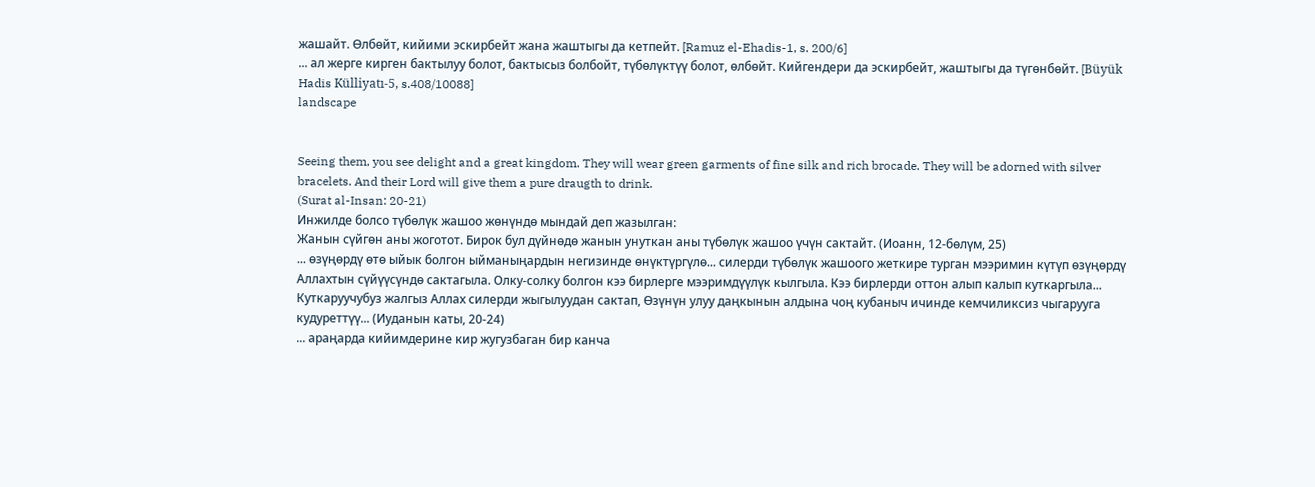жашайт. Өлбөйт, кийими эскирбейт жана жаштыгы да кетпейт. [Ramuz el-Ehadis-1, s. 200/6]
... ал жерге кирген бактылуу болот, бактысыз болбойт, түбөлүктүү болот, өлбөйт. Кийгендери да эскирбейт, жаштыгы да түгөнбөйт. [Büyük Hadis Külliyatı-5, s.408/10088]
landscape


Seeing them, you see delight and a great kingdom. They will wear green garments of fine silk and rich brocade. They will be adorned with silver bracelets. And their Lord will give them a pure draugth to drink.
(Surat al-Insan: 20-21)
Инжилде болсо түбөлүк жашоо жөнүндө мындай деп жазылган:
Жанын сүйгөн аны жоготот. Бирок бул дүйнөдө жанын унуткан аны түбөлүк жашоо үчүн сактайт. (Иоанн, 12-бөлүм, 25)
... өзүңөрдү өтө ыйык болгон ыйманыңардын негизинде өнүктүргүлө... силерди түбөлүк жашоого жеткире турган мээримин күтүп өзүңөрдү Аллахтын сүйүүсүндө сактагыла. Олку-солку болгон кээ бирлерге мээримдүүлүк кылгыла. Кээ бирлерди оттон алып калып куткаргыла... Куткаруучубуз жалгыз Аллах силерди жыгылуудан сактап, Өзүнүн улуу даңкынын алдына чоң кубаныч ичинде кемчиликсиз чыгарууга кудуреттүү... (Иуданын каты, 20-24)
... араңарда кийимдерине кир жугузбаган бир канча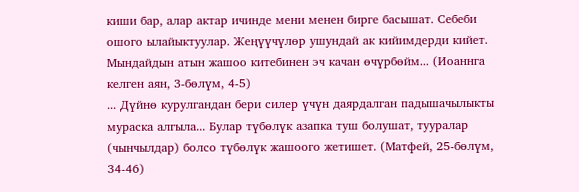киши бар, алар актар ичинде мени менен бирге басышат. Себеби ошого ылайыктуулар. Жеңүүчүлөр ушундай ак кийимдерди кийет. Мындайдын атын жашоо китебинен эч качан өчүрбөйм... (Иоаннга келген аян, 3-бөлүм, 4-5)
... Дүйнө курулгандан бери силер үчүн даярдалган падышачылыкты мураска алгыла... Булар түбөлүк азапка туш болушат, тууралар (чынчылдар) болсо түбөлүк жашоого жетишет. (Матфей, 25-бөлүм, 34-46)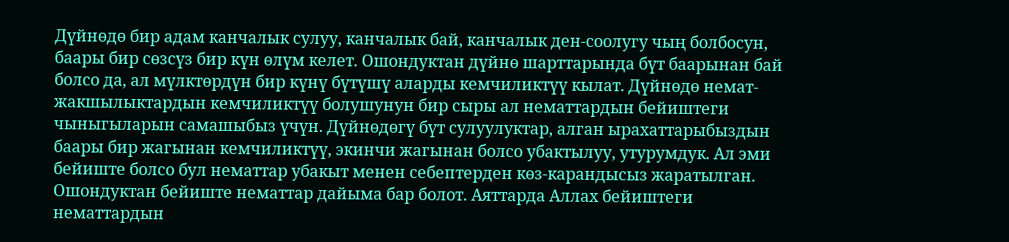Дүйнөдө бир адам канчалык сулуу, канчалык бай, канчалык ден-соолугу чың болбосун, баары бир сөзсүз бир күн өлүм келет. Ошондуктан дүйнө шарттарында бүт баарынан бай болсо да, ал мүлктөрдүн бир күнү бүтүшү аларды кемчиликтүү кылат. Дүйнөдө немат-жакшылыктардын кемчиликтүү болушунун бир сыры ал нематтардын бейиштеги чыныгыларын самашыбыз үчүн. Дүйнөдөгү бүт сулуулуктар, алган ырахаттарыбыздын баары бир жагынан кемчиликтүү, экинчи жагынан болсо убактылуу, утурумдук. Ал эми бейиште болсо бул нематтар убакыт менен себептерден көз-карандысыз жаратылган. Ошондуктан бейиште нематтар дайыма бар болот. Аяттарда Аллах бейиштеги нематтардын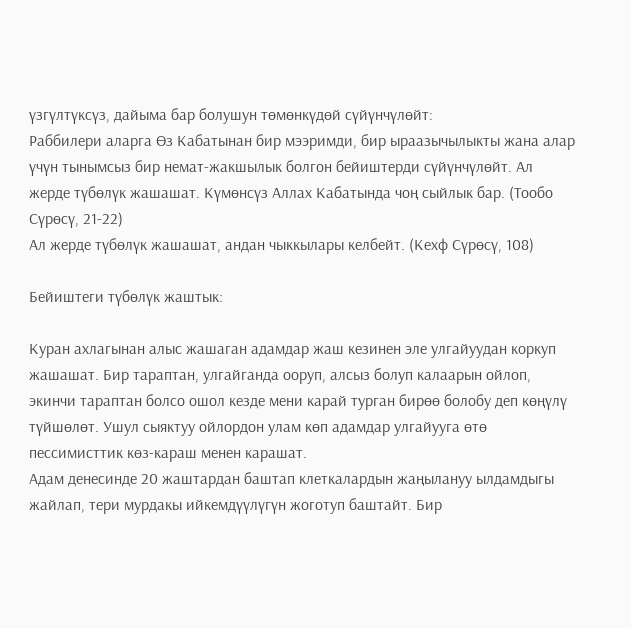үзгүлтүксүз, дайыма бар болушун төмөнкүдөй сүйүнчүлөйт:
Раббилери аларга Өз Кабатынан бир мээримди, бир ыраазычылыкты жана алар үчүн тынымсыз бир немат-жакшылык болгон бейиштерди сүйүнчүлөйт. Ал жерде түбөлүк жашашат. Күмөнсүз Аллах Кабатында чоң сыйлык бар. (Тообо Сүрөсү, 21-22)
Ал жерде түбөлүк жашашат, андан чыккылары келбейт. (Кехф Сүрөсү, 108)

Бейиштеги түбөлүк жаштык:

Куран ахлагынан алыс жашаган адамдар жаш кезинен эле улгайуудан коркуп жашашат. Бир тараптан, улгайганда ооруп, алсыз болуп калаарын ойлоп, экинчи тараптан болсо ошол кезде мени карай турган бирөө болобу деп көңүлү түйшөлөт. Ушул сыяктуу ойлордон улам көп адамдар улгайууга өтө пессимисттик көз-караш менен карашат.
Адам денесинде 20 жаштардан баштап клеткалардын жаңылануу ылдамдыгы жайлап, тери мурдакы ийкемдүүлүгүн жоготуп баштайт. Бир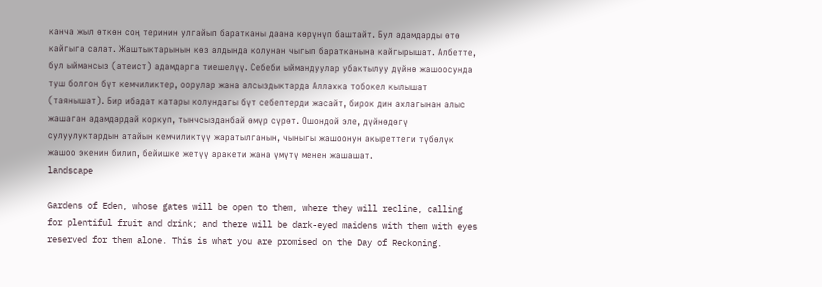канча жыл өткөн соң теринин улгайып баратканы даана көрүнүп баштайт. Бул адамдарды өтө кайгыга салат. Жаштыктарынын көз алдында колунан чыгып баратканына кайгырышат. Албетте, бул ыймансыз (атеист) адамдарга тиешелүү. Себеби ыймандуулар убактылуу дүйнө жашоосунда туш болгон бүт кемчиликтер, оорулар жана алсыздыктарда Аллахка тобокел кылышат (таянышат). Бир ибадат катары колундагы бүт себептерди жасайт, бирок дин ахлагынан алыс жашаган адамдардай коркуп, тынчсызданбай өмүр сүрөт. Ошондой эле, дүйнөдөгү сулуулуктардын атайын кемчиликтүү жаратылганын, чыныгы жашоонун акыреттеги түбөлүк жашоо экенин билип, бейишке жетүү аракети жана үмүтү менен жашашат.
landscape

Gardens of Eden, whose gates will be open to them, where they will recline, calling for plentiful fruit and drink; and there will be dark-eyed maidens with them with eyes reserved for them alone. This is what you are promised on the Day of Reckoning.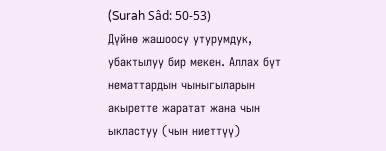(Surah Sâd: 50-53)
Дүйнө жашоосу утурумдук, убактылуу бир мекен. Аллах бүт нематтардын чыныгыларын акыретте жаратат жана чын ыкластуу (чын ниеттүү)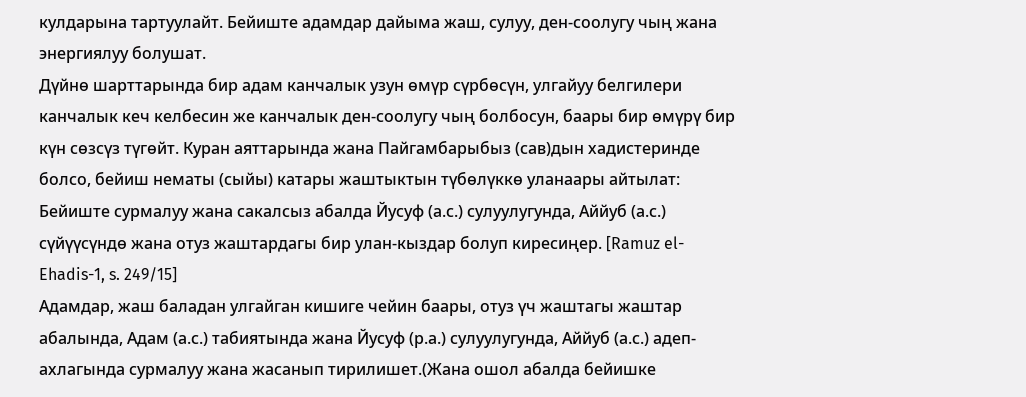кулдарына тартуулайт. Бейиште адамдар дайыма жаш, сулуу, ден-соолугу чың жана энергиялуу болушат.
Дүйнө шарттарында бир адам канчалык узун өмүр сүрбөсүн, улгайуу белгилери канчалык кеч келбесин же канчалык ден-соолугу чың болбосун, баары бир өмүрү бир күн сөзсүз түгөйт. Куран аяттарында жана Пайгамбарыбыз (сав)дын хадистеринде болсо, бейиш нематы (сыйы) катары жаштыктын түбөлүккө уланаары айтылат:
Бейиште сурмалуу жана сакалсыз абалда Йусуф (а.с.) сулуулугунда, Аййуб (а.с.) сүйүүсүндө жана отуз жаштардагы бир улан-кыздар болуп киресиңер. [Ramuz el-Ehadis-1, s. 249/15]
Адамдар, жаш баладан улгайган кишиге чейин баары, отуз үч жаштагы жаштар абалында, Адам (а.с.) табиятында жана Йусуф (р.а.) сулуулугунда, Аййуб (а.с.) адеп-ахлагында сурмалуу жана жасанып тирилишет.(Жана ошол абалда бейишке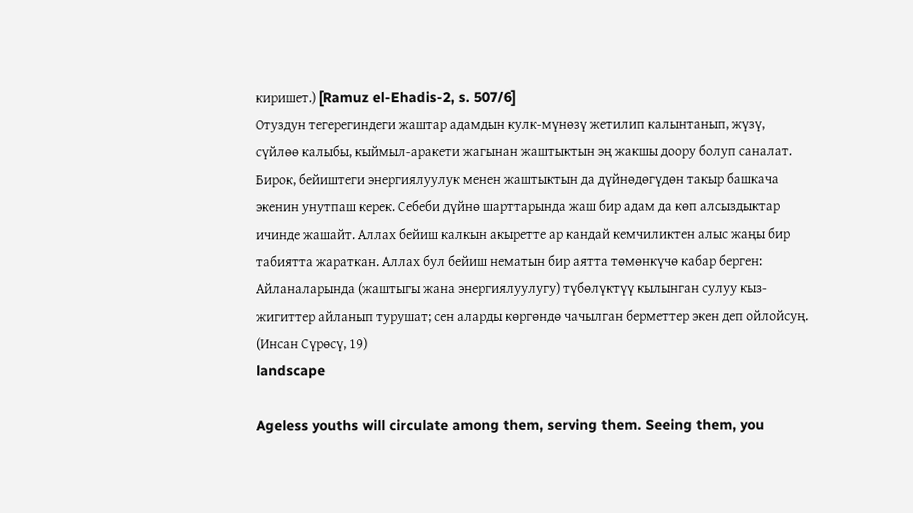киришет.) [Ramuz el-Ehadis-2, s. 507/6]
Отуздун тегерегиндеги жаштар адамдын кулк-мүнөзү жетилип калынтанып, жүзү, сүйлөө калыбы, кыймыл-аракети жагынан жаштыктын эң жакшы доору болуп саналат. Бирок, бейиштеги энергиялуулук менен жаштыктын да дүйнөдөгүдөн такыр башкача экенин унутпаш керек. Себеби дүйнө шарттарында жаш бир адам да көп алсыздыктар ичинде жашайт. Аллах бейиш калкын акыретте ар кандай кемчиликтен алыс жаңы бир табиятта жараткан. Аллах бул бейиш нематын бир аятта төмөнкүчө кабар берген:
Айланаларында (жаштыгы жана энергиялуулугу) түбөлүктүү кылынган сулуу кыз-жигиттер айланып турушат; сен аларды көргөндө чачылган берметтер экен деп ойлойсуң. (Инсан Сүрөсү, 19)
landscape

Ageless youths will circulate among them, serving them. Seeing them, you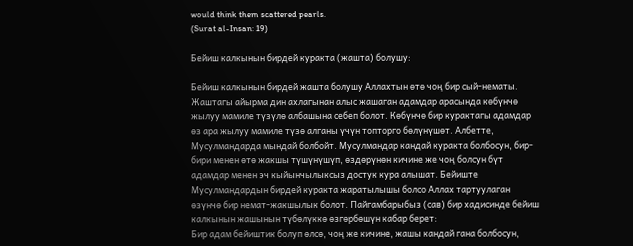would think them scattered pearls.
(Surat al-Insan: 19)

Бейиш калкынын бирдей куракта (жашта) болушу:

Бейиш калкынын бирдей жашта болушу Аллахтын өтө чоң бир сый-нематы. Жаштагы айырма дин ахлагынан алыс жашаган адамдар арасында көбүнчө жылуу мамиле түзүлө албашына себеп болот. Көбүнчө бир курактагы адамдар өз ара жылуу мамиле түзө алганы үчүн топторго бөлүнүшөт. Албетте, Мусулмандарда мындай болбойт. Мусулмандар кандай куракта болбосун, бир-бири менен өтө жакшы түшүнүшүп, өздөрүнөн кичине же чоң болсун бүт адамдар менен эч кыйынчылыксыз достук кура алышат. Бейиште Мусулмандардын бирдей куракта жаратылышы болсо Аллах тартуулаган өзүнчө бир немат-жакшылык болот. Пайгамбарыбыз (сав) бир хадисинде бейиш калкынын жашынын түбөлүккө өзгөрбөшүн кабар берет:
Бир адам бейиштик болуп өлсө, чоң же кичине, жашы кандай гана болбосун,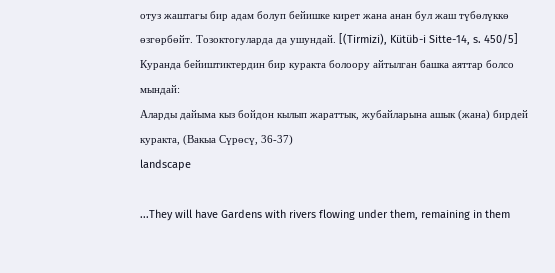отуз жаштагы бир адам болуп бейишке кирет жана анан бул жаш түбөлүккө өзгөрбөйт. Тозоктогуларда да ушундай. [(Tirmizi), Kütüb-i Sitte-14, s. 450/5]
Куранда бейиштиктердин бир куракта болоору айтылган башка аяттар болсо мындай:
Аларды дайыма кыз бойдон кылып жараттык, жубайларына ашык (жана) бирдей куракта, (Вакыа Сүрөсү, 36-37)
landscape

...They will have Gardens with rivers flowing under them, remaining in them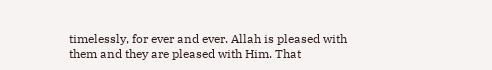timelessly, for ever and ever. Allah is pleased with them and they are pleased with Him. That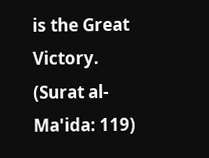is the Great Victory.
(Surat al-Ma'ida: 119)